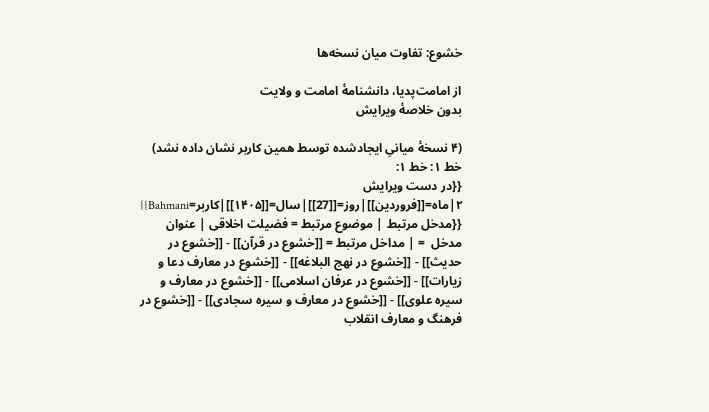خشوع: تفاوت میان نسخه‌ها

از امامت‌پدیا، دانشنامهٔ امامت و ولایت
بدون خلاصۀ ویرایش

(۴ نسخهٔ میانیِ ایجادشده توسط همین کاربر نشان داده نشد)
خط ۱: خط ۱:
{{در دست ویرایش ۲|ماه=[[فروردین]]|روز=[[27]]|سال=[[۱۴۰۵]]|کاربر=Bahmani}}
{{مدخل مرتبط | موضوع مرتبط = فضیلت اخلاقی | عنوان مدخل  = | مداخل مرتبط = [[خشوع در قرآن]] - [[خشوع در حدیث]] - [[خشوع در نهج البلاغه]] - [[خشوع در معارف دعا و زیارات]] - [[خشوع در عرفان اسلامی]] - [[خشوع در معارف و سیره علوی]] - [[خشوع در معارف و سیره سجادی]] - [[خشوع در فرهنگ و معارف انقلاب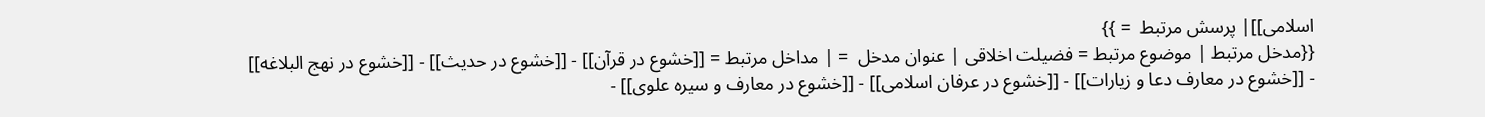اسلامی]]| پرسش مرتبط  = }}
{{مدخل مرتبط | موضوع مرتبط = فضیلت اخلاقی | عنوان مدخل  = | مداخل مرتبط = [[خشوع در قرآن]] - [[خشوع در حدیث]] - [[خشوع در نهج البلاغه]] - [[خشوع در معارف دعا و زیارات]] - [[خشوع در عرفان اسلامی]] - [[خشوع در معارف و سیره علوی]] -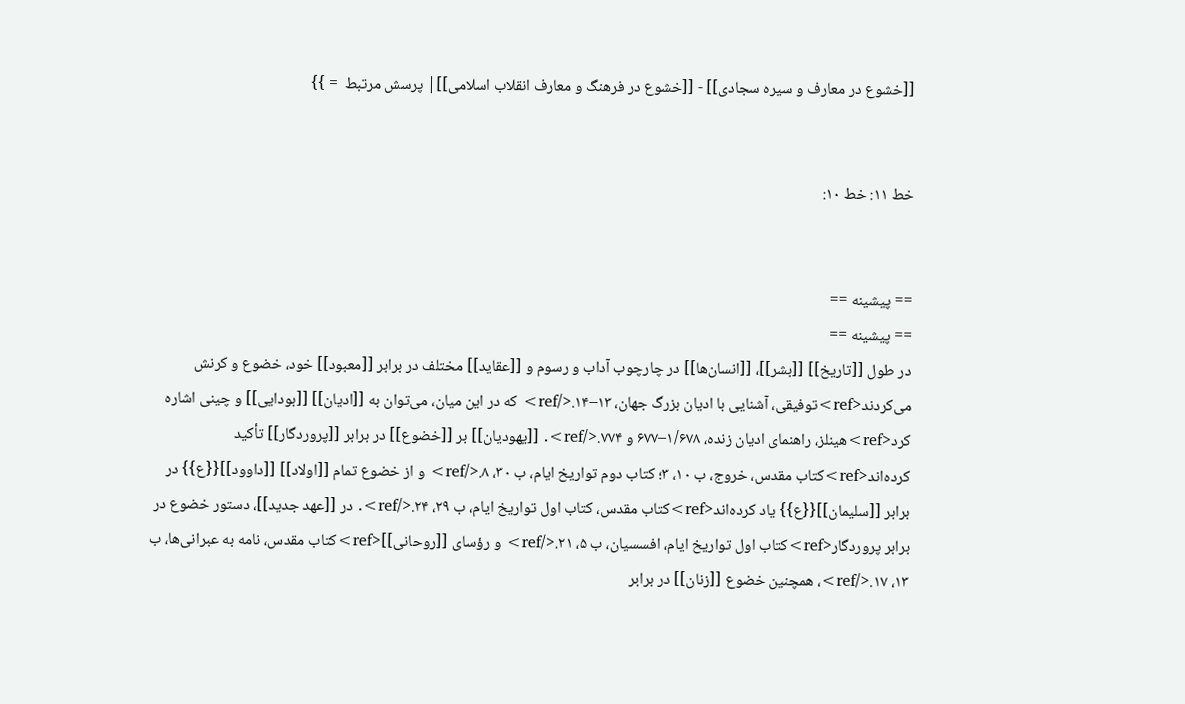[[خشوع در معارف و سیره سجادی]] - [[خشوع در فرهنگ و معارف انقلاب اسلامی]]| پرسش مرتبط  = }}


خط ۱۱: خط ۱۰:


== پیشینه ==
== پیشینه ==
در طول [[تاریخ]] [[بشر]]، [[انسان‌ها]] در چارچوب آداب و رسوم و [[عقاید]] مختلف در برابر [[معبود]] خود، خضوع و کرنش می‌کردند<ref>توفیقی، آشنایی با ادیان بزرگ جهان، ۱۳–۱۴.</ref> که در این میان، می‌توان به [[ادیان]] [[بودایی]] و چینی اشاره کرد<ref>هینلز، راهنمای ادیان زنده، ۱/۶۷۸–۶۷۷ و ۷۷۴.</ref>. [[یهودیان]] بر [[خضوع]] در برابر [[پروردگار]] تأکید کرده‌اند<ref>کتاب مقدس، خروج، ب ۱۰، ۳؛ کتاب دوم تواریخ ایام، ب ۳۰، ۸.</ref> و از خضوع تمام [[اولاد]] [[داوود]]{{ع}} در برابر [[سلیمان]]{{ع}} یاد کرده‌اند<ref>کتاب مقدس، کتاب اول تواریخ ایام، ب ۲۹، ۲۴.</ref>. در [[عهد جدید]]، دستور خضوع در برابر پروردگار<ref>کتاب اول تواریخ ایام، افسسیان، ب ۵، ۲۱.</ref> و رؤسای [[روحانی]]<ref>کتاب مقدس، نامه به عبرانی‌ها، ب ۱۳، ۱۷.</ref>، همچنین خضوع [[زنان]] در برابر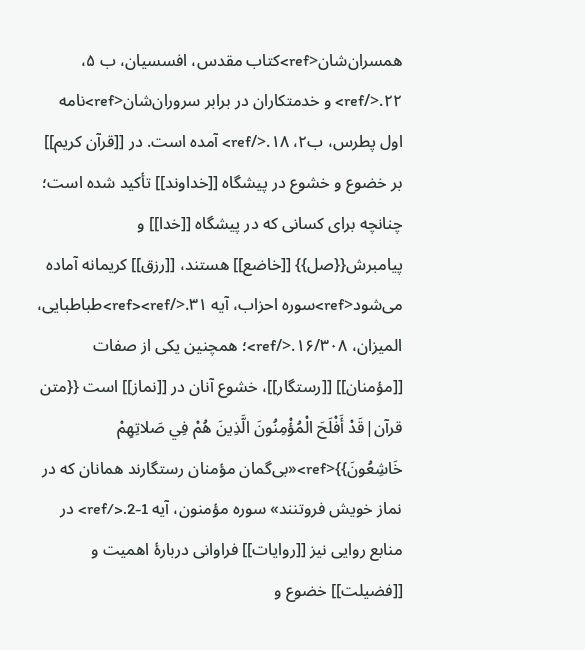همسران‌شان<ref>کتاب مقدس، افسسیان، ب ۵، ۲۲.</ref> و خدمتکاران در برابر سروران‌شان<ref>نامه اول پطرس، ب۲، ۱۸.</ref> آمده است. در [[قرآن کریم]] بر خضوع و خشوع در پیشگاه [[خداوند]] تأکید شده است؛ چنانچه برای کسانی که در پیشگاه [[خدا]] و پیامبرش{{صل}} [[خاضع]] هستند، [[رزق]] کریمانه آماده می‌شود<ref>سوره احزاب، آیه ۳۱.</ref><ref>طباطبایی، المیزان، ۱۶/۳۰۸.</ref>؛ همچنین یکی از صفات [[مؤمنان]] [[رستگار]]، خشوع آنان در [[نماز]] است {{متن قرآن|قَدْ أَفْلَحَ الْمُؤْمِنُونَ الَّذِينَ هُمْ فِي صَلاتِهِمْ خَاشِعُونَ}}<ref>«بی‌گمان مؤمنان رستگارند همانان که در نماز خویش فروتنند» سوره مؤمنون، آیه 1-2.</ref> در منابع روایی نیز [[روایات]] فراوانی دربارۀ اهمیت و [[فضیلت]] خضوع و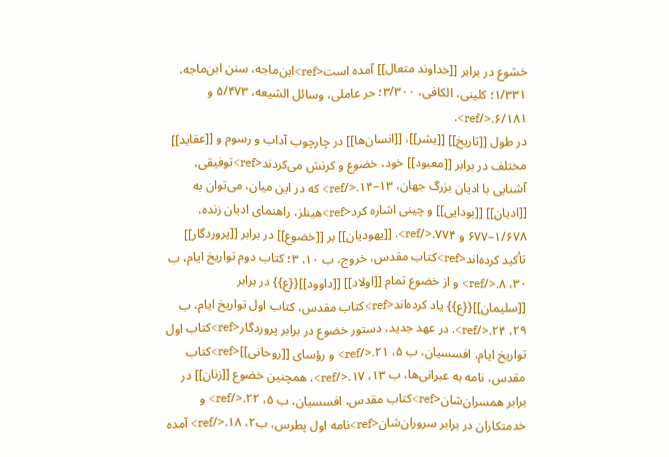خشوع در برابر [[خداوند متعال]] آمده است<ref>ابن‌ماجه، سنن ابن‌ماجه، ۱/۳۳۱؛ کلینی، الکافی، ۳/۳۰۰؛ حر عاملی، وسائل الشیعه، ۵/۴۷۳ و ۶/۱۸۱.</ref>.
در طول [[تاریخ]] [[بشر]]، [[انسان‌ها]] در چارچوب آداب و رسوم و [[عقاید]] مختلف در برابر [[معبود]] خود، خضوع و کرنش می‌کردند<ref>توفیقی، آشنایی با ادیان بزرگ جهان، ۱۳–۱۴.</ref> که در این میان، می‌توان به [[ادیان]] [[بودایی]] و چینی اشاره کرد<ref>هینلز، راهنمای ادیان زنده، ۱/۶۷۸–۶۷۷ و ۷۷۴.</ref>. [[یهودیان]] بر [[خضوع]] در برابر [[پروردگار]] تأکید کرده‌اند<ref>کتاب مقدس، خروج، ب ۱۰، ۳؛ کتاب دوم تواریخ ایام، ب ۳۰، ۸.</ref> و از خضوع تمام [[اولاد]] [[داوود]]{{ع}} در برابر [[سلیمان]]{{ع}} یاد کرده‌اند<ref>کتاب مقدس، کتاب اول تواریخ ایام، ب ۲۹، ۲۴.</ref>. در عهد جدید، دستور خضوع در برابر پروردگار<ref>کتاب اول تواریخ ایام، افسسیان، ب ۵، ۲۱.</ref> و رؤسای [[روحانی]]<ref>کتاب مقدس، نامه به عبرانی‌ها، ب ۱۳، ۱۷.</ref>، همچنین خضوع [[زنان]] در برابر همسران‌شان<ref>کتاب مقدس، افسسیان، ب ۵، ۲۲.</ref> و خدمتکاران در برابر سروران‌شان<ref>نامه اول پطرس، ب۲، ۱۸.</ref> آمده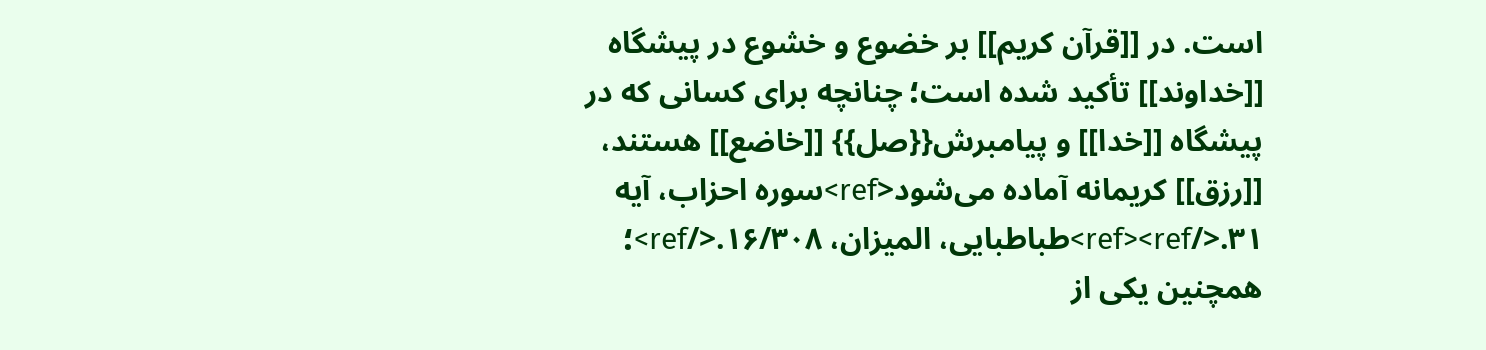است. در [[قرآن کریم]] بر خضوع و خشوع در پیشگاه [[خداوند]] تأکید شده است؛ چنانچه برای کسانی که در پیشگاه [[خدا]] و پیامبرش{{صل}} [[خاضع]] هستند، [[رزق]] کریمانه آماده می‌شود<ref>سوره احزاب، آیه ۳۱.</ref><ref>طباطبایی، المیزان، ۱۶/۳۰۸.</ref>؛ همچنین یکی از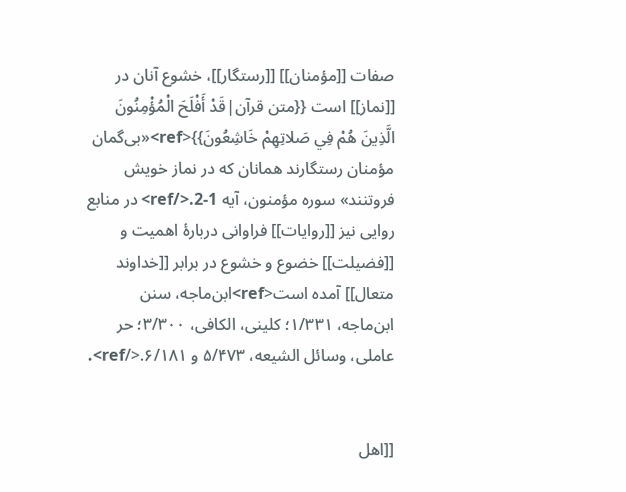صفات [[مؤمنان]] [[رستگار]]، خشوع آنان در [[نماز]] است {{متن قرآن|قَدْ أَفْلَحَ الْمُؤْمِنُونَ الَّذِينَ هُمْ فِي صَلاتِهِمْ خَاشِعُونَ}}<ref>«بی‌گمان مؤمنان رستگارند همانان که در نماز خویش فروتنند» سوره مؤمنون، آیه 1-2.</ref> در منابع روایی نیز [[روایات]] فراوانی دربارۀ اهمیت و [[فضیلت]] خضوع و خشوع در برابر [[خداوند متعال]] آمده است<ref>ابن‌ماجه، سنن ابن‌ماجه، ۱/۳۳۱؛ کلینی، الکافی، ۳/۳۰۰؛ حر عاملی، وسائل الشیعه، ۵/۴۷۳ و ۶/۱۸۱.</ref>.


[[اهل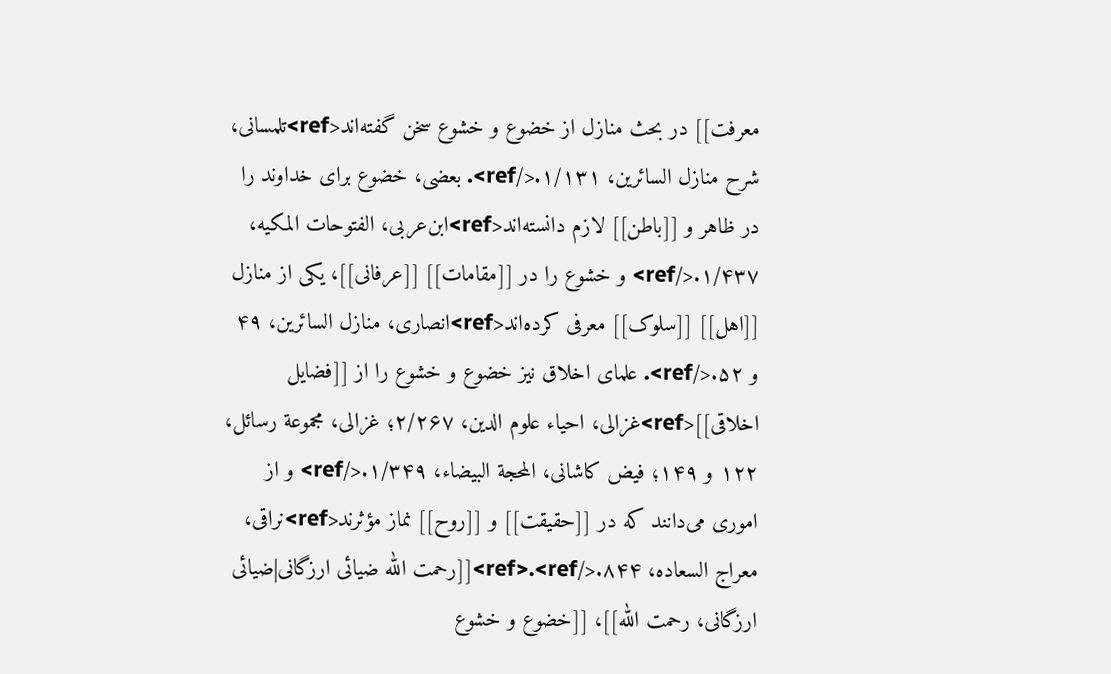معرفت]] در بحث منازل از خضوع و خشوع سخن گفته‌اند<ref>تلمسانی، شرح منازل السائرین، ۱/۱۳۱.</ref>. بعضی، خضوع برای خداوند را در ظاهر و [[باطن]] لازم دانسته‌اند<ref>ابن‌عربی، الفتوحات المکیه، ۱/۴۳۷.</ref> و خشوع را در [[مقامات]] [[عرفانی]]، یکی از منازل [[اهل]] [[سلوک]] معرفی کرده‌اند<ref>انصاری، منازل السائرین، ۴۹ و ۵۲.</ref>. علمای اخلاق نیز خضوع و خشوع را از [[فضایل اخلاقی]]<ref>غزالی، احیاء علوم الدین، ۲/۲۶۷؛ غزالی، مجموعة رسائل، ۱۲۲ و ۱۴۹؛ فیض کاشانی، المحجة البیضاء، ۱/۳۴۹.</ref> و از اموری می‌دانند که در [[حقیقت]] و [[روح]] نماز مؤثرند<ref>نراقی، معراج السعاده، ۸۴۴.</ref>.<ref>[[رحمت الله ضیائی ارزگانی|ضیائی ارزگانی، رحمت الله]]، [[خضوع و خشوع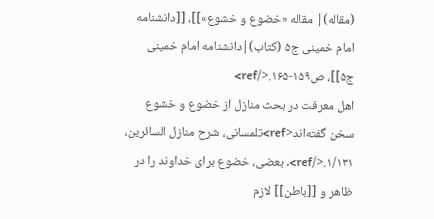(مقاله)| مقاله «خضوع و خشوع»]]، [[دانشنامه امام خمینی ج۵ (کتاب)|دانشنامه امام خمینی ج۵]]، ص۱۵۹-۱۶۵.</ref>
اهل معرفت در بحث منازل از خضوع و خشوع سخن گفته‌اند<ref>تلمسانی، شرح منازل السائرین، ۱/۱۳۱.</ref>. بعضی، خضوع برای خداوند را در ظاهر و [[باطن]] لازم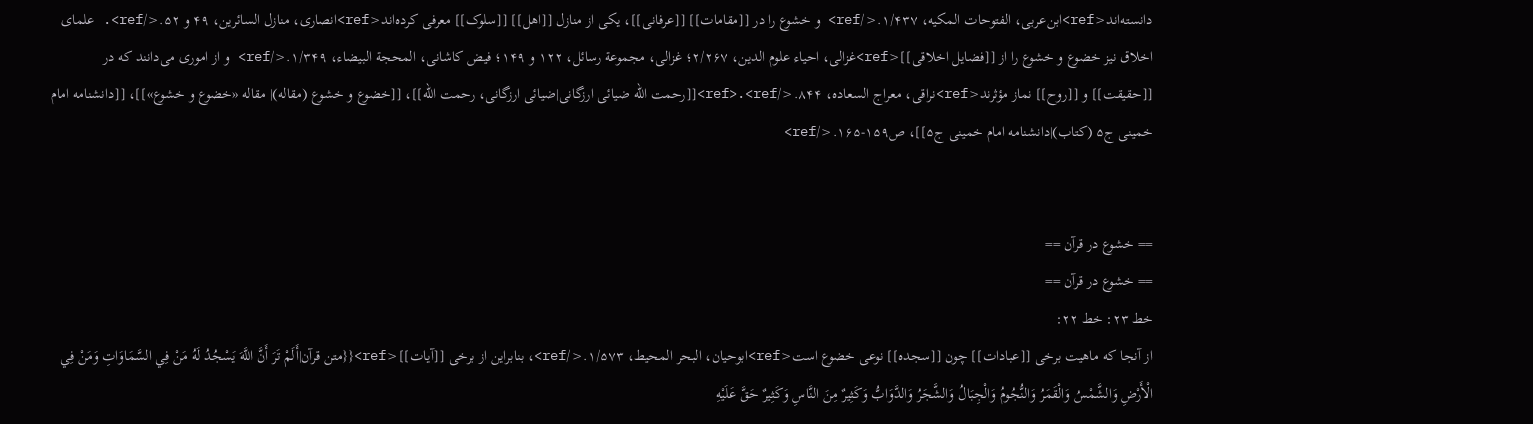دانسته‌اند<ref>ابن‌عربی، الفتوحات المکیه، ۱/۴۳۷.</ref> و خشوع را در [[مقامات]] [[عرفانی]]، یکی از منازل [[اهل]] [[سلوک]] معرفی کرده‌اند<ref>انصاری، منازل السائرین، ۴۹ و ۵۲.</ref>. علمای اخلاق نیز خضوع و خشوع را از [[فضایل اخلاقی]]<ref>غزالی، احیاء علوم الدین، ۲/۲۶۷؛ غزالی، مجموعة رسائل، ۱۲۲ و ۱۴۹؛ فیض کاشانی، المحجة البیضاء، ۱/۳۴۹.</ref> و از اموری می‌دانند که در [[حقیقت]] و [[روح]] نماز مؤثرند<ref>نراقی، معراج السعاده، ۸۴۴.</ref>.<ref>[[رحمت الله ضیائی ارزگانی|ضیائی ارزگانی، رحمت الله]]، [[خضوع و خشوع (مقاله)| مقاله «خضوع و خشوع»]]، [[دانشنامه امام خمینی ج۵ (کتاب)|دانشنامه امام خمینی ج۵]]، ص۱۵۹-۱۶۵.</ref>


== خشوع در قرآن ==
== خشوع در قرآن ==
خط ۲۳: خط ۲۲:
از آنجا که ماهیت برخی [[عبادات]] چون [[سجده]] نوعی خضوع است<ref>ابوحیان، البحر المحیط، ۱/۵۷۳.</ref>، بنابراین از برخی [[آیات]]<ref>{{متن قرآن|أَلَمْ تَرَ أَنَّ اللَّهَ يَسْجُدُ لَهُ مَنْ فِي السَّمَاوَاتِ وَمَنْ فِي الْأَرْضِ وَالشَّمْسُ وَالْقَمَرُ وَالنُّجُومُ وَالْجِبَالُ وَالشَّجَرُ وَالدَّوَابُّ وَكَثِيرٌ مِنَ النَّاسِ وَكَثِيرٌ حَقَّ عَلَيْهِ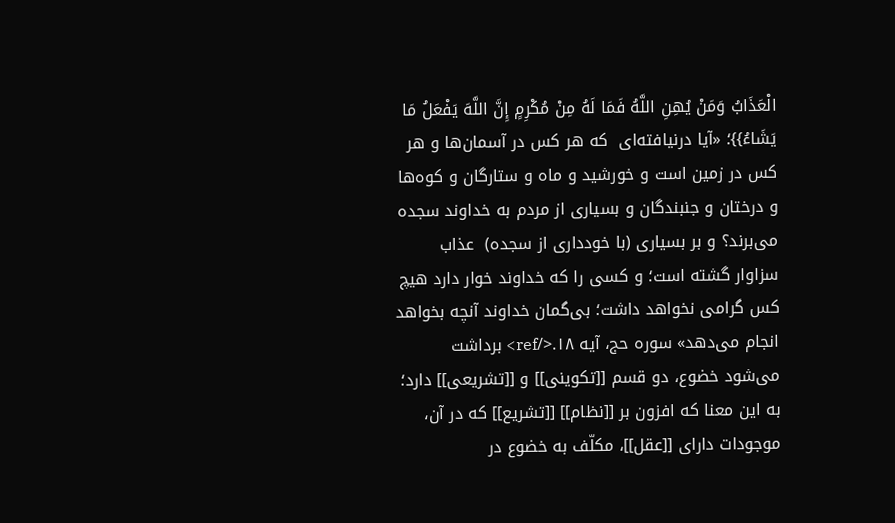الْعَذَابُ وَمَنْ يُهِنِ اللَّهُ فَمَا لَهُ مِنْ مُكْرِمٍ إِنَّ اللَّهَ يَفْعَلُ مَا يَشَاءُ}}؛ «آیا درنیافته‌ای  که هر کس در آسمان‌ها و هر کس در زمین است و خورشید و ماه و ستارگان و کوه‌ها و درختان و جنبندگان و بسیاری از مردم به خداوند سجده می‌برند؟ و بر بسیاری (با خودداری از سجده)  عذاب سزاوار گشته است؛ و کسی را که خداوند خوار دارد هیچ کس گرامی نخواهد داشت؛ بی‌گمان خداوند آنچه بخواهد انجام می‌دهد» سوره حج، آیه ۱۸.</ref> برداشت می‌شود خضوع، دو قسم [[تکوینی]] و [[تشریعی]] دارد؛ به این معنا که افزون بر [[نظام]] [[تشریع]] که در آن، موجودات دارای [[عقل]]، مکلّف به خضوع در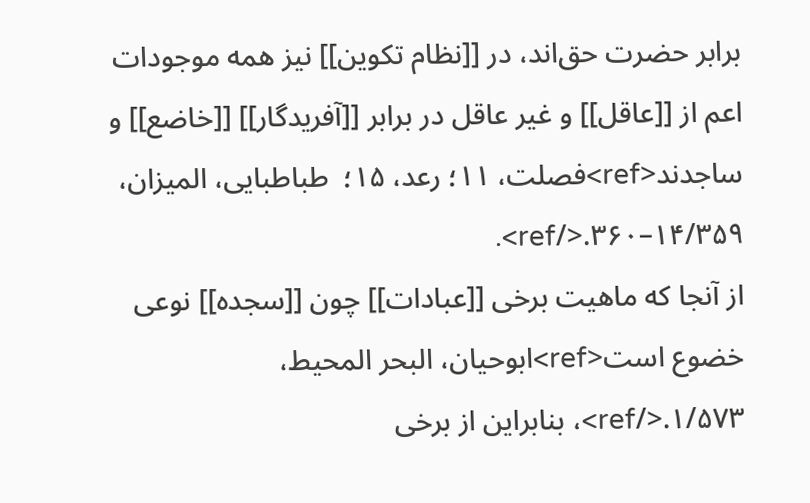برابر حضرت حق‌اند، در [[نظام تکوین]] نیز همه موجودات اعم از [[عاقل]] و غیر عاقل در برابر [[آفریدگار]] [[خاضع]] و ساجدند<ref>فصلت، ۱۱؛ رعد، ۱۵؛  طباطبایی، المیزان، ۱۴/۳۵۹–۳۶۰.</ref>.
از آنجا که ماهیت برخی [[عبادات]] چون [[سجده]] نوعی خضوع است<ref>ابوحیان، البحر المحیط، ۱/۵۷۳.</ref>، بنابراین از برخی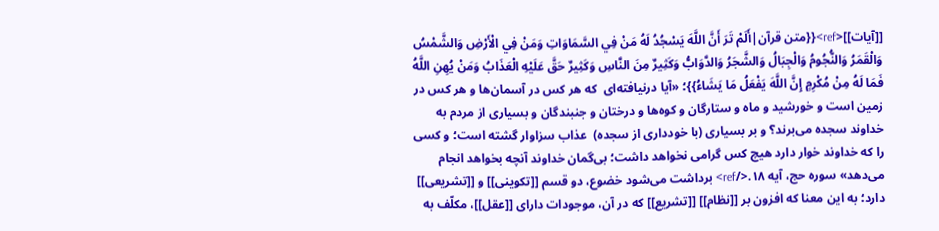[[آیات]]<ref>{{متن قرآن|أَلَمْ تَرَ أَنَّ اللَّهَ يَسْجُدُ لَهُ مَنْ فِي السَّمَاوَاتِ وَمَنْ فِي الْأَرْضِ وَالشَّمْسُ وَالْقَمَرُ وَالنُّجُومُ وَالْجِبَالُ وَالشَّجَرُ وَالدَّوَابُّ وَكَثِيرٌ مِنَ النَّاسِ وَكَثِيرٌ حَقَّ عَلَيْهِ الْعَذَابُ وَمَنْ يُهِنِ اللَّهُ فَمَا لَهُ مِنْ مُكْرِمٍ إِنَّ اللَّهَ يَفْعَلُ مَا يَشَاءُ}}؛ «آیا درنیافته‌ای  که هر کس در آسمان‌ها و هر کس در زمین است و خورشید و ماه و ستارگان و کوه‌ها و درختان و جنبندگان و بسیاری از مردم به خداوند سجده می‌برند؟ و بر بسیاری (با خودداری از سجده)  عذاب سزاوار گشته است؛ و کسی را که خداوند خوار دارد هیچ کس گرامی نخواهد داشت؛ بی‌گمان خداوند آنچه بخواهد انجام می‌دهد» سوره حج، آیه ۱۸.</ref> برداشت می‌شود خضوع، دو قسم [[تکوینی]] و [[تشریعی]] دارد؛ به این معنا که افزون بر [[نظام]] [[تشریع]] که در آن، موجودات دارای [[عقل]]، مکلّف به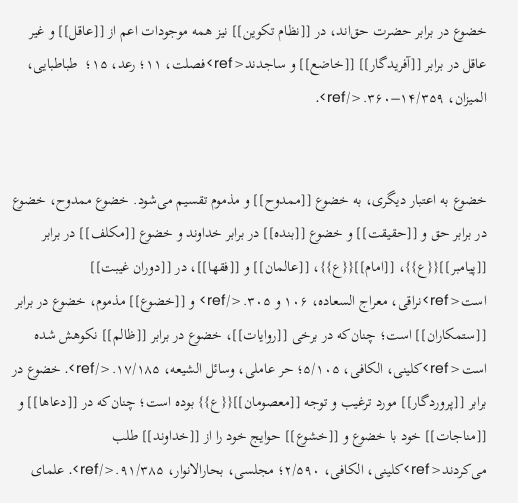خضوع در برابر حضرت حق‌اند، در [[نظام تکوین]] نیز همه موجودات اعم از [[عاقل]] و غیر عاقل در برابر [[آفریدگار]] [[خاضع]] و ساجدند<ref>فصلت، ۱۱؛ رعد، ۱۵؛  طباطبایی، المیزان، ۱۴/۳۵۹–۳۶۰.</ref>.


خضوع به اعتبار دیگری، به خضوع [[ممدوح]] و مذموم تقسیم می‌شود. خضوع ممدوح، خضوع در برابر حق و [[حقیقت]] و خضوع [[بنده]] در برابر خداوند و خضوع [[مکلف]] در برابر [[پیامبر]]{{ع}}، [[امام]]{{ع}}، [[عالمان]] و [[فقها]]، در [[دوران غیبت]] است<ref>نراقی، معراج السعاده، ۱۰۶ و ۳۰۵.</ref> و [[خضوع]] مذموم، خضوع در برابر [[ستمکاران]] است؛ چنان‌که در برخی [[روایات]]، خضوع در برابر [[ظالم]] نکوهش شده است<ref>کلینی، الکافی، ۵/۱۰۵؛ حر عاملی، وسائل الشیعه، ۱۷/۱۸۵.</ref>. خضوع در برابر [[پروردگار]] مورد ترغیب و توجه [[معصومان]]{{ع}} بوده است؛ چنان‌که در [[دعاها]] و [[مناجات]] خود با خضوع و [[خشوع]] حوایج خود را از [[خداوند]] طلب می‌کردند<ref>کلینی، الکافی، ۲/۵۹۰؛ مجلسی، بحارالانوار، ۹۱/۳۸۵.</ref>. علمای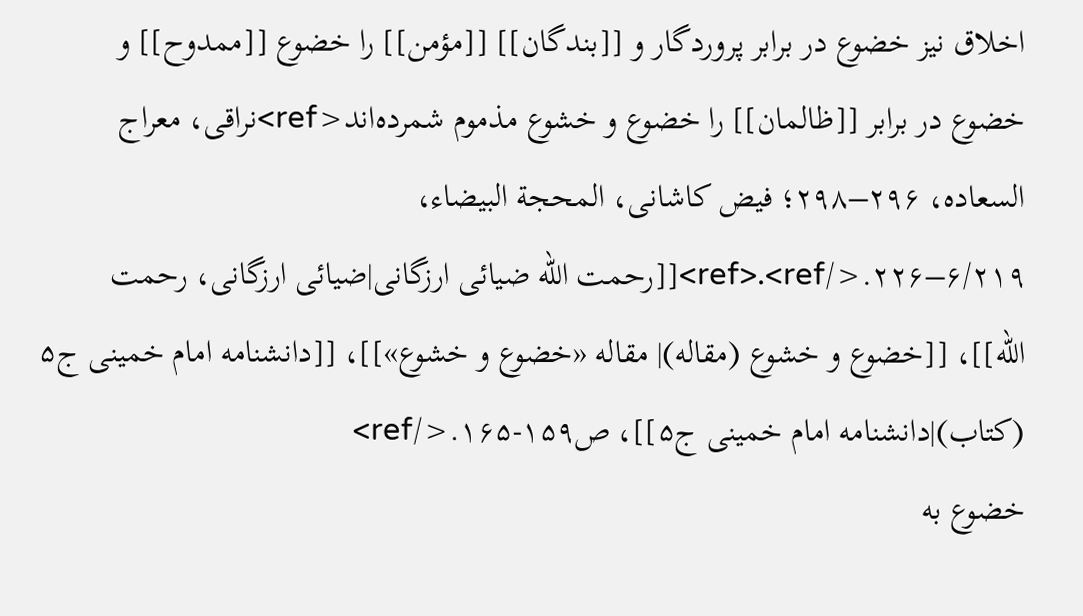اخلاق نیز خضوع در برابر پروردگار و [[بندگان]] [[مؤمن]] را خضوع [[ممدوح]] و خضوع در برابر [[ظالمان]] را خضوع و خشوع مذموم شمرده‌اند<ref>نراقی، معراج السعاده، ۲۹۶–۲۹۸؛ فیض کاشانی، المحجة البیضاء، ۶/۲۱۹–۲۲۶.</ref>.<ref>[[رحمت الله ضیائی ارزگانی|ضیائی ارزگانی، رحمت الله]]، [[خضوع و خشوع (مقاله)| مقاله «خضوع و خشوع»]]، [[دانشنامه امام خمینی ج۵ (کتاب)|دانشنامه امام خمینی ج۵]]، ص۱۵۹-۱۶۵.</ref>
خضوع به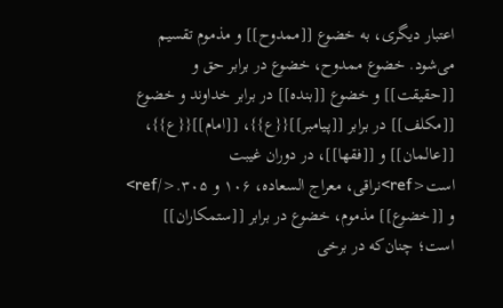اعتبار دیگری، به خضوع [[ممدوح]] و مذموم تقسیم می‌شود. خضوع ممدوح، خضوع در برابر حق و [[حقیقت]] و خضوع [[بنده]] در برابر خداوند و خضوع [[مکلف]] در برابر [[پیامبر]]{{ع}}، [[امام]]{{ع}}، [[عالمان]] و [[فقها]]، در دوران غیبت است<ref>نراقی، معراج السعاده، ۱۰۶ و ۳۰۵.</ref> و [[خضوع]] مذموم، خضوع در برابر [[ستمکاران]] است؛ چنان‌که در برخی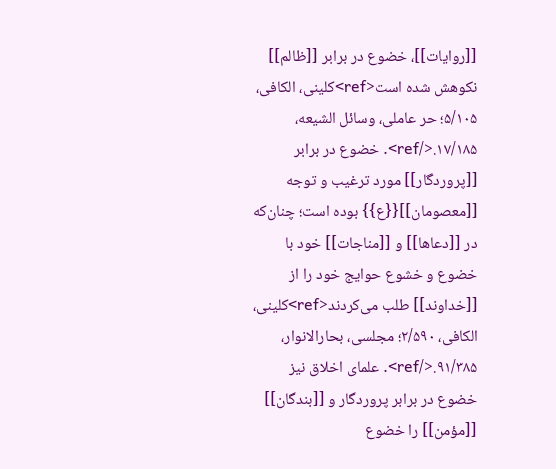[[روایات]]، خضوع در برابر [[ظالم]] نکوهش شده است<ref>کلینی، الکافی، ۵/۱۰۵؛ حر عاملی، وسائل الشیعه، ۱۷/۱۸۵.</ref>. خضوع در برابر [[پروردگار]] مورد ترغیب و توجه [[معصومان]]{{ع}} بوده است؛ چنان‌که در [[دعاها]] و [[مناجات]] خود با خضوع و خشوع حوایج خود را از [[خداوند]] طلب می‌کردند<ref>کلینی، الکافی، ۲/۵۹۰؛ مجلسی، بحارالانوار، ۹۱/۳۸۵.</ref>. علمای اخلاق نیز خضوع در برابر پروردگار و [[بندگان]] [[مؤمن]] را خضوع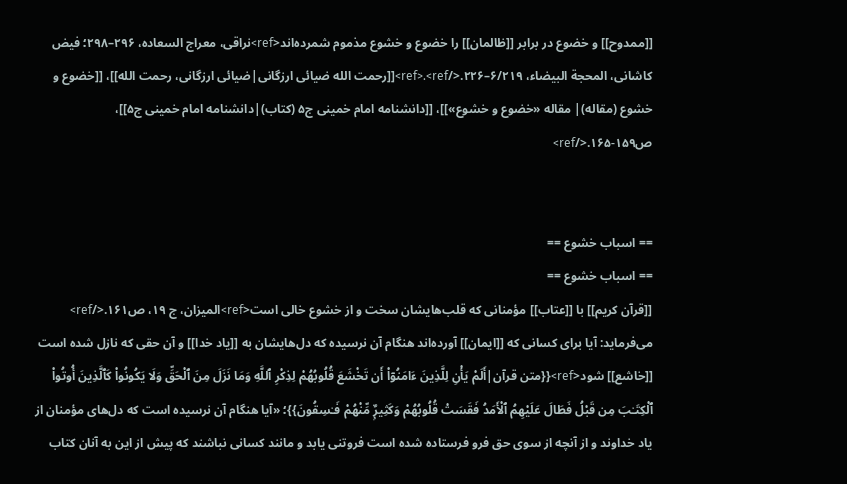[[ممدوح]] و خضوع در برابر [[ظالمان]] را خضوع و خشوع مذموم شمرده‌اند<ref>نراقی، معراج السعاده، ۲۹۶–۲۹۸؛ فیض کاشانی، المحجة البیضاء، ۶/۲۱۹–۲۲۶.</ref>.<ref>[[رحمت الله ضیائی ارزگانی|ضیائی ارزگانی، رحمت الله]]، [[خضوع و خشوع (مقاله)| مقاله «خضوع و خشوع»]]، [[دانشنامه امام خمینی ج۵ (کتاب)|دانشنامه امام خمینی ج۵]]، ص۱۵۹-۱۶۵.</ref>


== اسباب خشوع ==
== اسباب خشوع ==
[[قرآن کریم]] با [[عتاب]] مؤمنانی که قلب‌هایشان سخت و از خشوع خالی است<ref>المیزان، ج ۱۹، ص۱۶۱.</ref> می‌فرماید: آیا برای کسانی که [[ایمان]] آورده‌اند هنگام آن نرسیده که دل‌هایشان به [[یاد خدا]] و آن حقی که نازل شده است [[خاشع]] شود<ref>{{متن قرآن|أَلَمْ يَأْنِ لِلَّذِينَ ءَامَنُوٓا۟ أَن تَخْشَعَ قُلُوبُهُمْ لِذِكْرِ ٱللَّهِ وَمَا نَزَلَ مِنَ ٱلْحَقِّ وَلَا يَكُونُوا۟ كَٱلَّذِينَ أُوتُوا۟ ٱلْكِتَـٰبَ مِن قَبْلُ فَطَالَ عَلَيْهِمُ ٱلْأَمَدُ فَقَسَتْ قُلُوبُهُمْ وَكَثِيرٌۭ مِّنْهُمْ فَـٰسِقُونَ}}؛ «آیا هنگام آن نرسیده است که دل‌های مؤمنان از یاد خداوند و از آنچه از سوی حق فرو فرستاده شده است فروتنی یابد و مانند کسانی نباشند که پیش از این به آنان کتاب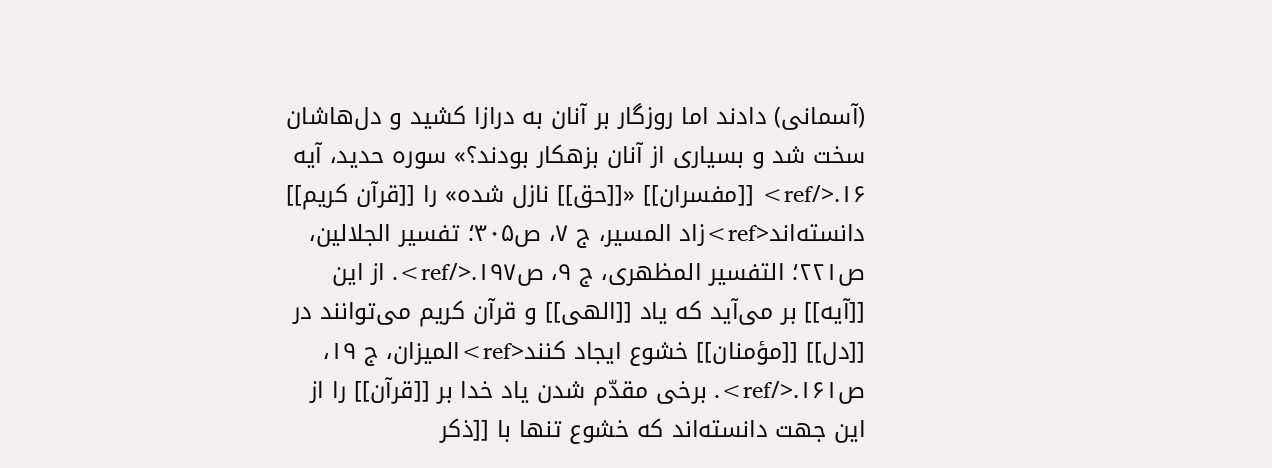(آسمانی) دادند اما روزگار بر آنان به درازا کشید و دل‌هاشان سخت شد و بسیاری از آنان بزهکار بودند؟» سوره حدید، آیه ۱۶.</ref> [[مفسران]] «[[حق]] نازل شده» را [[قرآن کریم]] دانسته‌اند<ref>زاد المسیر، ج ۷، ص۳۰۵؛ تفسیر الجلالین، ص۲۲۱؛ التفسیر المظهری، ج ۹، ص۱۹۷.</ref>. از این [[آیه]] بر می‌آید که یاد [[الهی]] و قرآن کریم می‌توانند در [[دل]] [[مؤمنان]] خشوع ایجاد کنند<ref>المیزان، ج ۱۹، ص۱۶۱.</ref>. برخی مقدّم شدن یاد خدا بر [[قرآن]] را از این جهت دانسته‌اند که خشوع تنها با [[ذکر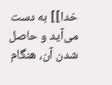خدا]] به دست می‌آید و حاصل شدن آن، هنگام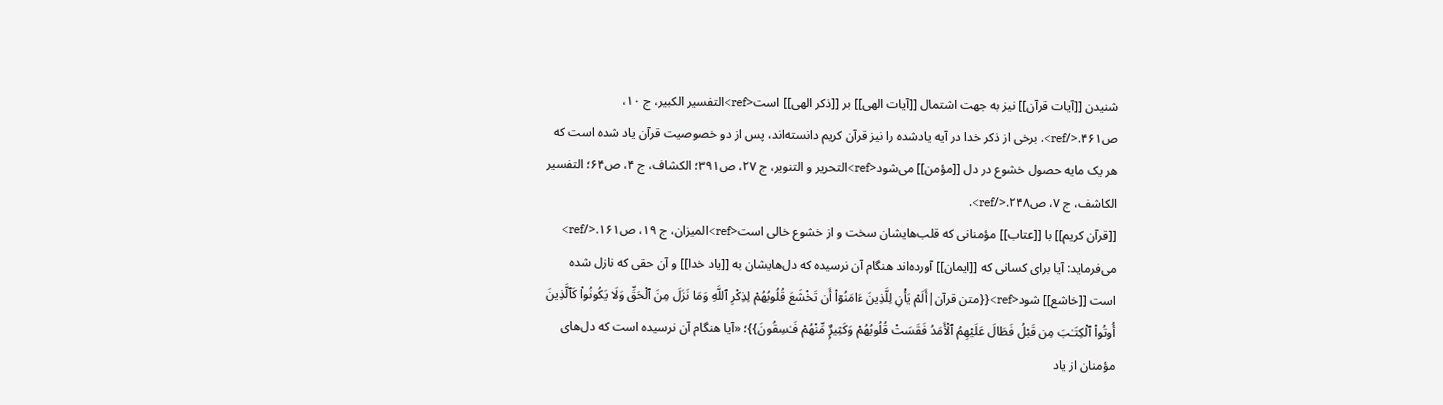شنیدن [[آیات قرآن]] نیز به جهت اشتمال [[آیات الهی]] بر [[ذکر الهی]] است<ref>التفسیر الکبیر، ج ۱۰، ص۴۶۱.</ref>. برخی از ذکر خدا در آیه یادشده را نیز قرآن کریم دانسته‌اند، پس از دو خصوصیت قرآن یاد شده است که هر یک مایه حصول خشوع در دل [[مؤمن]] می‌شود<ref>التحریر و التنویر، ج ۲۷، ص۳۹۱؛ الکشاف، ج ۴، ص۶۴؛ التفسیر الکاشف، ج ۷، ص۲۴۸.</ref>.
[[قرآن کریم]] با [[عتاب]] مؤمنانی که قلب‌هایشان سخت و از خشوع خالی است<ref>المیزان، ج ۱۹، ص۱۶۱.</ref> می‌فرماید: آیا برای کسانی که [[ایمان]] آورده‌اند هنگام آن نرسیده که دل‌هایشان به [[یاد خدا]] و آن حقی که نازل شده است [[خاشع]] شود<ref>{{متن قرآن|أَلَمْ يَأْنِ لِلَّذِينَ ءَامَنُوٓا۟ أَن تَخْشَعَ قُلُوبُهُمْ لِذِكْرِ ٱللَّهِ وَمَا نَزَلَ مِنَ ٱلْحَقِّ وَلَا يَكُونُوا۟ كَٱلَّذِينَ أُوتُوا۟ ٱلْكِتَـٰبَ مِن قَبْلُ فَطَالَ عَلَيْهِمُ ٱلْأَمَدُ فَقَسَتْ قُلُوبُهُمْ وَكَثِيرٌۭ مِّنْهُمْ فَـٰسِقُونَ}}؛ «آیا هنگام آن نرسیده است که دل‌های مؤمنان از یاد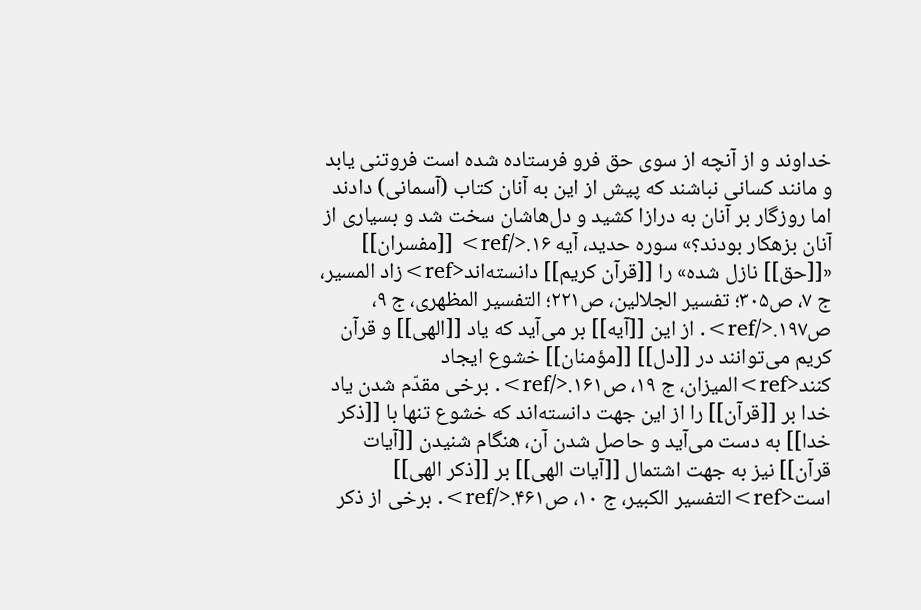خداوند و از آنچه از سوی حق فرو فرستاده شده است فروتنی یابد و مانند کسانی نباشند که پیش از این به آنان کتاب (آسمانی) دادند اما روزگار بر آنان به درازا کشید و دل‌هاشان سخت شد و بسیاری از آنان بزهکار بودند؟» سوره حدید، آیه ۱۶.</ref> [[مفسران]] «[[حق]] نازل شده» را [[قرآن کریم]] دانسته‌اند<ref>زاد المسیر، ج ۷، ص۳۰۵؛ تفسیر الجلالین، ص۲۲۱؛ التفسیر المظهری، ج ۹، ص۱۹۷.</ref>. از این [[آیه]] بر می‌آید که یاد [[الهی]] و قرآن کریم می‌توانند در [[دل]] [[مؤمنان]] خشوع ایجاد کنند<ref>المیزان، ج ۱۹، ص۱۶۱.</ref>. برخی مقدّم شدن یاد خدا بر [[قرآن]] را از این جهت دانسته‌اند که خشوع تنها با [[ذکر خدا]] به دست می‌آید و حاصل شدن آن، هنگام شنیدن [[آیات قرآن]] نیز به جهت اشتمال [[آیات الهی]] بر [[ذکر الهی]] است<ref>التفسیر الکبیر، ج ۱۰، ص۴۶۱.</ref>. برخی از ذکر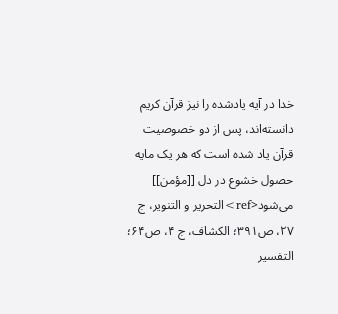خدا در آیه یادشده را نیز قرآن کریم دانسته‌اند، پس از دو خصوصیت قرآن یاد شده است که هر یک مایه حصول خشوع در دل [[مؤمن]] می‌شود<ref>التحریر و التنویر، ج ۲۷، ص۳۹۱؛ الکشاف، ج ۴، ص۶۴؛ التفسیر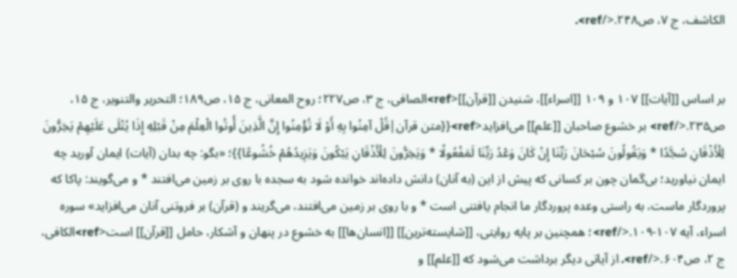الکاشف، ج ۷، ص۲۴۸.</ref>.


بر اساس [[آیات]] ۱۰۷ و ۱۰۹ [[اسراء]]، شنیدن [[قرآن]]<ref>الصافی، ج ۳، ص۲۲۷؛ روح المعانی، ج ۱۵، ص۱۸۹؛ التحریر والتنویر، ج ۱۵، ص۲۳۵.</ref> بر خشوع صاحبان [[علم]] می‌افزاید<ref>{{متن قرآن|قُلْ آمِنُوا بِهِ أَوْ لَا تُؤْمِنُوا إِنَّ الَّذِينَ أُوتُوا الْعِلْمَ مِنْ قَبْلِهِ إِذَا يُتْلَى عَلَيْهِمْ يَخِرُّونَ لِلْأَذْقَانِ سُجَّدًا * وَيَقُولُونَ سُبْحَانَ رَبِّنَا إِنْ كَانَ وَعْدُ رَبِّنَا لَمَفْعُولًا * وَيَخِرُّونَ لِلْأَذْقَانِ يَبْكُونَ وَيَزِيدُهُمْ خُشُوعًا}}؛ «بگو: چه بدان (آیات) ایمان آورید چه ایمان نیاورید؛ بی‌گمان چون بر کسانی که پیش از این (به آنان) دانش داده‌اند خوانده شود به سجده با روی بر زمین می‌افتند * و می‌گویند: پاکا که پروردگار ماست، به راستی وعده پروردگار ما انجام یافتنی است * و با روی بر زمین می‌افتند، می‌گریند و (قرآن) بر فروتنی آنان می‌افزاید» سوره اسراء، آیه ۱۰۷-۱۰۹.</ref>؛ همچنین بر پایه روایتی، [[شایسته‌ترین]] [[انسان‌ها]] به خشوع در پنهان و آشکار، حامل [[قرآن]] است<ref>الکافی، ج ۲، ص۶۰۴.</ref>. از آیاتی دیگر برداشت می‌شود که [[علم]] و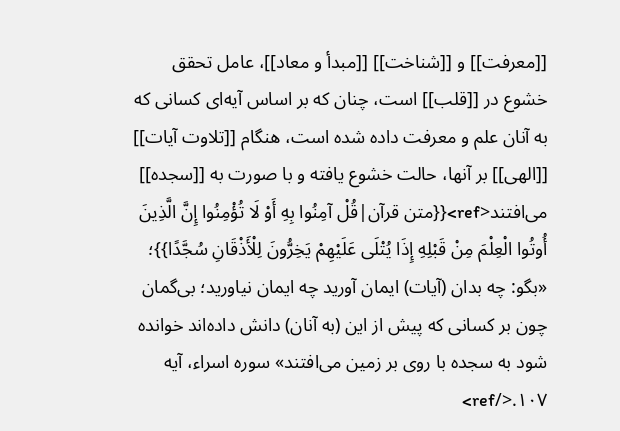[[معرفت]] و [[شناخت]] [[مبدأ و معاد]]، عامل تحقق خشوع در [[قلب]] است، چنان که بر اساس آیه‌ای کسانی که به آنان علم و معرفت داده شده است، هنگام [[تلاوت آیات]] [[الهی]] بر آنها، حالت خشوع یافته و با صورت به [[سجده]] می‌افتند<ref>{{متن قرآن|قُلْ آمِنُوا بِهِ أَوْ لَا تُؤْمِنُوا إِنَّ الَّذِينَ أُوتُوا الْعِلْمَ مِنْ قَبْلِهِ إِذَا يُتْلَى عَلَيْهِمْ يَخِرُّونَ لِلْأَذْقَانِ سُجَّدًا}}؛ «بگو: چه بدان (آیات) ایمان آورید چه ایمان نیاورید؛ بی‌گمان چون بر کسانی که پیش از این (به آنان) دانش داده‌اند خوانده شود به سجده با روی بر زمین می‌افتند» سوره اسراء، آیه ۱۰۷.</ref>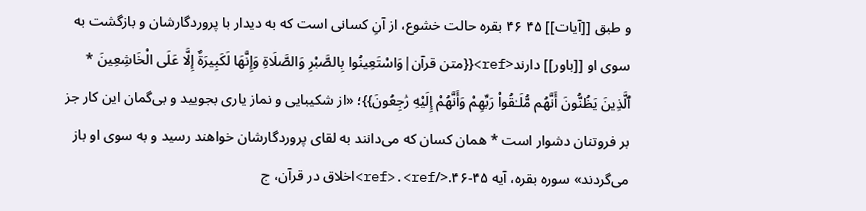و طبق [[آیات]] ۴۵ ۴۶ بقره حالت خشوع، از آنِ کسانی است که به دیدار با پروردگارشان و بازگشت به سوی او [[باور]] دارند<ref>{{متن قرآن|وَاسْتَعِينُوا بِالصَّبْرِ وَالصَّلَاةِ وَإِنَّهَا لَكَبِيرَةٌ إِلَّا عَلَى الْخَاشِعِينَ * ٱلَّذِينَ يَظُنُّونَ أَنَّهُم مُّلَـٰقُوا۟ رَبِّهِمْ وَأَنَّهُمْ إِلَيْهِ رَٰجِعُونَ}}؛ «از شکیبایی و نماز یاری بجویید و بی‌گمان این کار جز بر فروتنان دشوار است * همان کسان که می‌دانند به لقای پروردگارشان خواهند رسید و به سوی او باز می‌گردند» سوره بقره، آیه ۴۵-۴۶.</ref>.<ref>اخلاق در قرآن، ج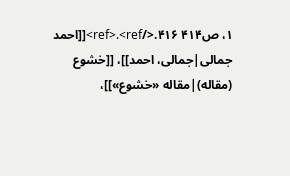۱، ص۴۱۴ ۴۱۶.</ref>.<ref>[[احمد جمالی|جمالی، احمد]]، [[خشوع (مقاله)|مقاله «خشوع»]]،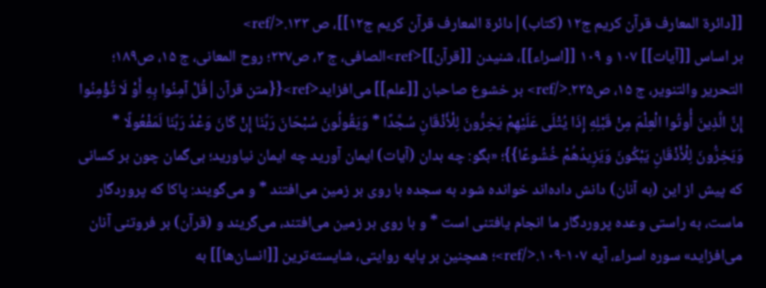[[دائرة المعارف قرآن کریم ج۱۲ (کتاب)|دائرة المعارف قرآن کریم ج۱۲]]، ص ۱۳۳.</ref>
بر اساس [[آیات]] ۱۰۷ و ۱۰۹ [[اسراء]]، شنیدن [[قرآن]]<ref>الصافی، ج ۳، ص۲۲۷؛ روح المعانی، ج ۱۵، ص۱۸۹؛ التحریر والتنویر، ج ۱۵، ص۲۳۵.</ref> بر خشوع صاحبان [[علم]] می‌افزاید<ref>{{متن قرآن|قُلْ آمِنُوا بِهِ أَوْ لَا تُؤْمِنُوا إِنَّ الَّذِينَ أُوتُوا الْعِلْمَ مِنْ قَبْلِهِ إِذَا يُتْلَى عَلَيْهِمْ يَخِرُّونَ لِلْأَذْقَانِ سُجَّدًا * وَيَقُولُونَ سُبْحَانَ رَبِّنَا إِنْ كَانَ وَعْدُ رَبِّنَا لَمَفْعُولًا * وَيَخِرُّونَ لِلْأَذْقَانِ يَبْكُونَ وَيَزِيدُهُمْ خُشُوعًا}}؛ «بگو: چه بدان (آیات) ایمان آورید چه ایمان نیاورید؛ بی‌گمان چون بر کسانی که پیش از این (به آنان) دانش داده‌اند خوانده شود به سجده با روی بر زمین می‌افتند * و می‌گویند: پاکا که پروردگار ماست، به راستی وعده پروردگار ما انجام یافتنی است * و با روی بر زمین می‌افتند، می‌گریند و (قرآن) بر فروتنی آنان می‌افزاید» سوره اسراء، آیه ۱۰۷-۱۰۹.</ref>؛ همچنین بر پایه روایتی، شایسته‌ترین [[انسان‌ها]] به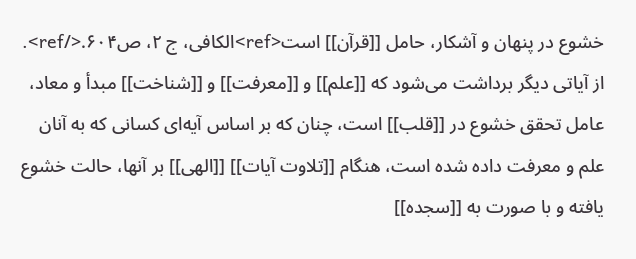خشوع در پنهان و آشکار، حامل [[قرآن]] است<ref>الکافی، ج ۲، ص۶۰۴.</ref>. از آیاتی دیگر برداشت می‌شود که [[علم]] و [[معرفت]] و [[شناخت]] مبدأ و معاد، عامل تحقق خشوع در [[قلب]] است، چنان که بر اساس آیه‌ای کسانی که به آنان علم و معرفت داده شده است، هنگام [[تلاوت آیات]] [[الهی]] بر آنها، حالت خشوع یافته و با صورت به [[سجده]]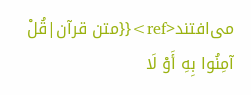می‌افتند<ref>{{متن قرآن|قُلْ آمِنُوا بِهِ أَوْ لَا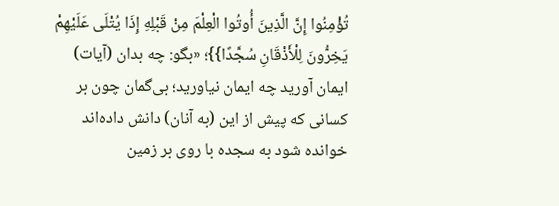تُؤْمِنُوا إِنَّ الَّذِينَ أُوتُوا الْعِلْمَ مِنْ قَبْلِهِ إِذَا يُتْلَى عَلَيْهِمْ يَخِرُّونَ لِلْأَذْقَانِ سُجَّدًا}}؛ «بگو: چه بدان (آیات) ایمان آورید چه ایمان نیاورید؛ بی‌گمان چون بر کسانی که پیش از این (به آنان) دانش داده‌اند خوانده شود به سجده با روی بر زمین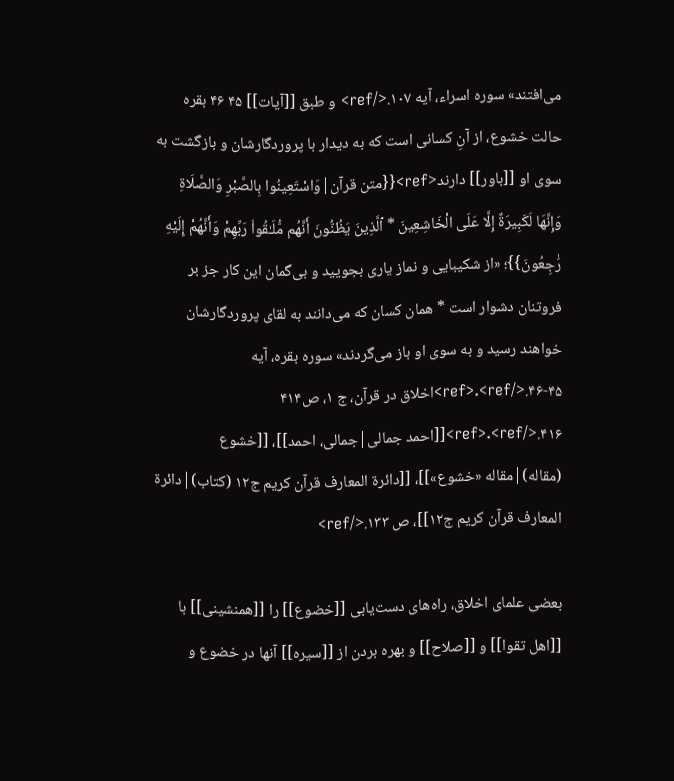می‌افتند» سوره اسراء، آیه ۱۰۷.</ref> و طبق [[آیات]] ۴۵ ۴۶ بقره حالت خشوع، از آنِ کسانی است که به دیدار با پروردگارشان و بازگشت به سوی او [[باور]] دارند<ref>{{متن قرآن|وَاسْتَعِينُوا بِالصَّبْرِ وَالصَّلَاةِ وَإِنَّهَا لَكَبِيرَةٌ إِلَّا عَلَى الْخَاشِعِينَ * ٱلَّذِينَ يَظُنُّونَ أَنَّهُم مُّلَـٰقُوا۟ رَبِّهِمْ وَأَنَّهُمْ إِلَيْهِ رَٰجِعُونَ}}؛ «از شکیبایی و نماز یاری بجویید و بی‌گمان این کار جز بر فروتنان دشوار است * همان کسان که می‌دانند به لقای پروردگارشان خواهند رسید و به سوی او باز می‌گردند» سوره بقره، آیه ۴۵-۴۶.</ref>.<ref>اخلاق در قرآن، ج ۱، ص۴۱۴ ۴۱۶.</ref>.<ref>[[احمد جمالی|جمالی، احمد]]، [[خشوع (مقاله)|مقاله «خشوع»]]، [[دائرة المعارف قرآن کریم ج۱۲ (کتاب)|دائرة المعارف قرآن کریم ج۱۲]]، ص ۱۳۳.</ref>

بعضی علمای اخلاق، راه‌های دست‌یابی [[خضوع]] را [[همنشینی]] با [[اهل تقوا]] و [[صلاح]] و بهره بردن از [[سیره]] آنها در خضوع و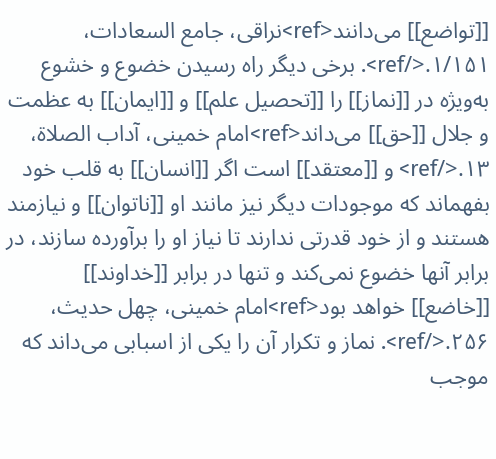[[تواضع]] می‌دانند<ref>نراقی، جامع السعادات، ۱/۱۵۱.</ref>. برخی دیگر راه رسیدن خضوع و خشوع به‌ویژه در [[نماز]] را [[تحصیل علم]] و [[ایمان]] به عظمت و جلال [[حق]] می‌داند<ref>امام خمینی، آداب الصلاة، ۱۳.</ref> و [[معتقد]] است اگر [[انسان]] به قلب خود بفهماند که موجودات دیگر نیز مانند او [[ناتوان]] و نیازمند هستند و از خود قدرتی ندارند تا نیاز او را برآورده سازند، در برابر آنها خضوع نمی‌کند و تنها در برابر [[خداوند]] [[خاضع]] خواهد بود<ref>امام خمینی، چهل حدیث، ۲۵۶.</ref>. نماز و تکرار آن را یکی از اسبابی می‌داند که موجب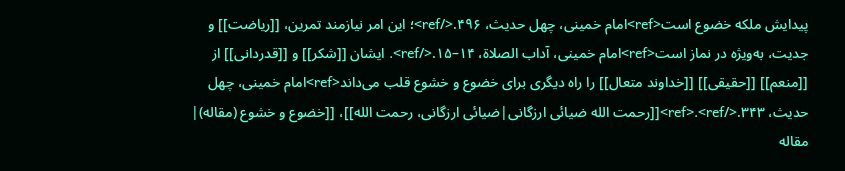پیدایش ملکه خضوع است<ref>امام خمینی، چهل حدیث، ۴۹۶.</ref>؛ این امر نیازمند تمرین، [[ریاضت]] و جدیت، به‌ویژه در نماز است<ref>امام خمینی، آداب الصلاة، ۱۴–۱۵.</ref>. ایشان [[شکر]] و [[قدردانی]] از [[منعم]] [[حقیقی]] [[خداوند متعال]] را راه دیگری برای خضوع و خشوع قلب می‌داند<ref>امام خمینی، چهل حدیث، ۳۴۳.</ref>.<ref>[[رحمت الله ضیائی ارزگانی|ضیائی ارزگانی، رحمت الله]]، [[خضوع و خشوع (مقاله)| مقاله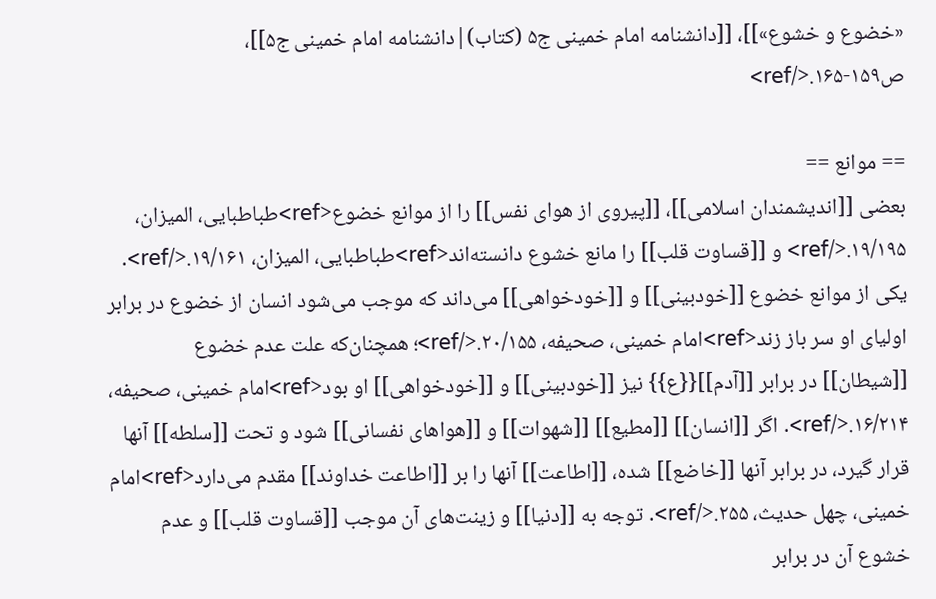«خضوع و خشوع»]]، [[دانشنامه امام خمینی ج۵ (کتاب)|دانشنامه امام خمینی ج۵]]، ص۱۵۹-۱۶۵.</ref>

== موانع ==
بعضی [[اندیشمندان اسلامی]]، [[پیروی از هوای نفس]] را از موانع خضوع<ref>طباطبایی، المیزان، ۱۹/۱۹۵.</ref> و [[قساوت قلب]] را مانع خشوع دانسته‌اند<ref>طباطبایی، المیزان، ۱۹/۱۶۱.</ref>. یکی از موانع خضوع [[خودبینی]] و [[خودخواهی]] می‌داند که موجب می‌شود انسان از خضوع در برابر اولیای او سر باز زند<ref>امام خمینی، صحیفه، ۲۰/۱۵۵.</ref>؛ همچنان‌که علت عدم خضوع [[شیطان]] در برابر [[آدم]]{{ع}} نیز [[خودبینی]] و [[خودخواهی]] او بود<ref>امام خمینی، صحیفه، ۱۶/۲۱۴.</ref>. اگر [[انسان]] [[مطیع]] [[شهوات]] و [[هواهای نفسانی]] شود و تحت [[سلطه]] آنها قرار گیرد، در برابر آنها [[خاضع]] شده، [[اطاعت]] آنها را بر [[اطاعت خداوند]] مقدم می‌دارد<ref>امام خمینی، چهل حدیث، ۲۵۵.</ref>. توجه به [[دنیا]] و زینت‌های آن موجب [[قساوت قلب]] و عدم خشوع آن در برابر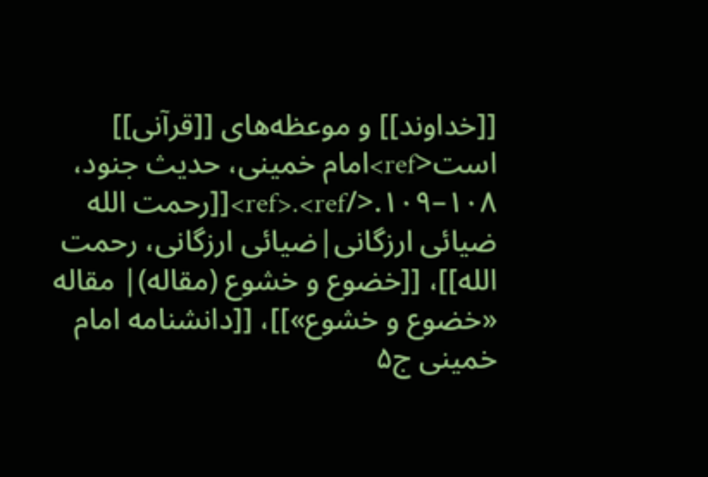[[خداوند]] و موعظه‌های [[قرآنی]] است<ref>امام خمینی، حدیث جنود، ۱۰۸–۱۰۹.</ref>.<ref>[[رحمت الله ضیائی ارزگانی|ضیائی ارزگانی، رحمت الله]]، [[خضوع و خشوع (مقاله)| مقاله «خضوع و خشوع»]]، [[دانشنامه امام خمینی ج۵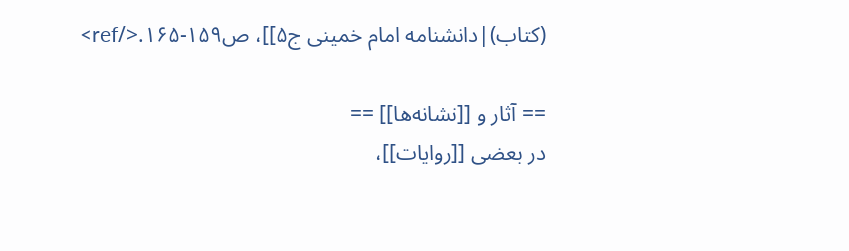(کتاب)|دانشنامه امام خمینی ج۵]]، ص۱۵۹-۱۶۵.</ref>

== آثار و [[نشانه‌ها]] ==
در بعضی [[روایات]]،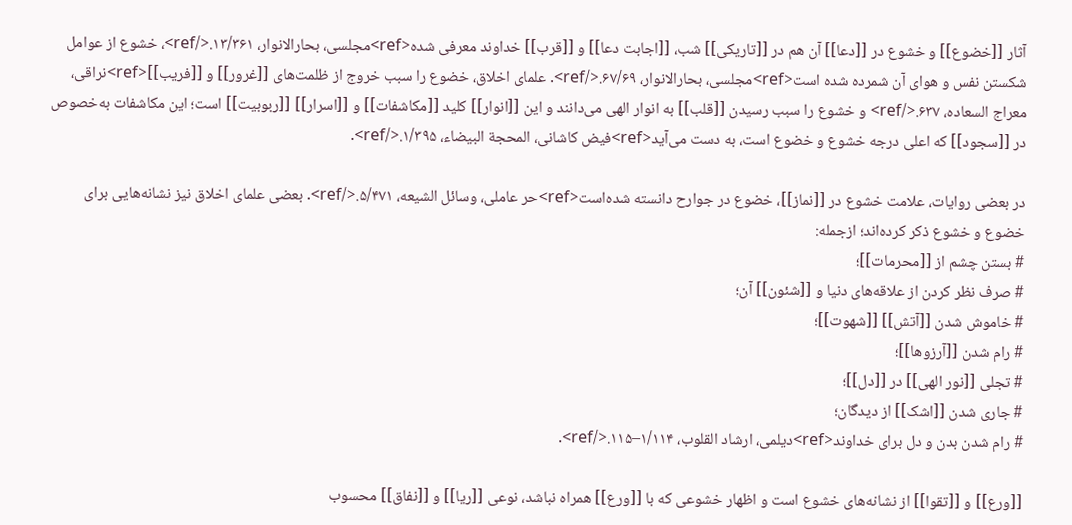آثار [[خضوع]] و خشوع در [[دعا]] آن هم در [[تاریکی]] شب، [[اجابت دعا]] و [[قرب]] خداوند معرفی شده<ref>مجلسی، بحارالانوار، ۱۳/۳۶۱.</ref>، خشوع از عوامل شکستن نفس و هوای آن شمرده شده است<ref>مجلسی، بحارالانوار، ۶۷/۶۹.</ref>. علمای اخلاق، خضوع را سبب خروج از ظلمت‌های [[غرور]] و [[فریب]]<ref>نراقی، معراج السعاده، ۶۳۷.</ref> و خشوع را سبب رسیدن [[قلب]] به انوار الهی می‌دانند و این [[انوار]] کلید [[مکاشفات]] و [[اسرار]] [[ربوبیت]] است؛ این مکاشفات به‌خصوص در [[سجود]] که اعلی درجه خشوع و خضوع است، به دست می‌آید<ref>فیض کاشانی، المحجة البیضاء، ۱/۳۹۵.</ref>.

در بعضی روایات، علامت خشوع در [[نماز]]، خضوع در جوارح دانسته شده‌است<ref>حر عاملی، وسائل الشیعه، ۵/۴۷۱.</ref>. بعضی علمای اخلاق نیز نشانه‌هایی برای خضوع و خشوع ذکر کرده‌اند؛ ازجمله:
# بستن چشم از [[محرمات]]؛
# صرف نظر کردن از علاقه‌های دنیا و [[شئون]] آن؛
# خاموش‌ شدن [[آتش]] [[شهوت]]؛
# رام‌ شدن [[آرزوها]]؛
# تجلی [[نور الهی]] در [[دل]]؛
# جاری‌ شدن [[اشک]] از دیدگان؛
# رام‌ شدن بدن و دل برای خداوند<ref>دیلمی، ارشاد القلوب، ۱/۱۱۴–۱۱۵.</ref>.

[[ورع]] و [[تقوا]] از نشانه‌های خشوع است و اظهار خشوعی که با [[ورع]] همراه نباشد، نوعی [[ریا]] و [[نفاق]] محسوب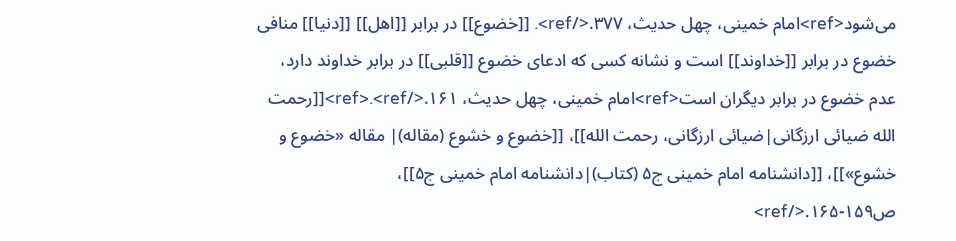می‌شود<ref>امام خمینی، چهل حدیث، ۳۷۷.</ref>. [[خضوع]] در برابر [[اهل]] [[دنیا]] منافی خضوع در برابر [[خداوند]] است و نشانه کسی که ادعای خضوع [[قلبی]] در برابر خداوند دارد، عدم خضوع در برابر دیگران است<ref>امام خمینی، چهل حدیث، ۱۶۱.</ref>.<ref>[[رحمت الله ضیائی ارزگانی|ضیائی ارزگانی، رحمت الله]]، [[خضوع و خشوع (مقاله)| مقاله «خضوع و خشوع»]]، [[دانشنامه امام خمینی ج۵ (کتاب)|دانشنامه امام خمینی ج۵]]، ص۱۵۹-۱۶۵.</ref>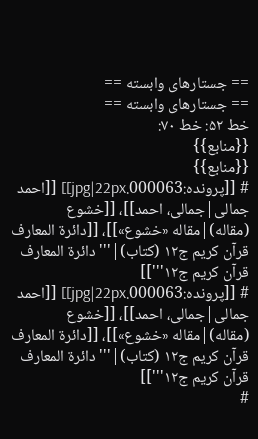== جستارهای وابسته ==
== جستارهای وابسته ==
خط ۵۲: خط ۷۰:
{{منابع}}
{{منابع}}
# [[پرونده:000063.jpg|22px]] [[احمد جمالی|جمالی، احمد]]، [[خشوع (مقاله)|مقاله «خشوع»]]، [[دائرة المعارف قرآن کریم ج۱۲ (کتاب)|'''دائرة المعارف قرآن کریم ج۱۲''']]
# [[پرونده:000063.jpg|22px]] [[احمد جمالی|جمالی، احمد]]، [[خشوع (مقاله)|مقاله «خشوع»]]، [[دائرة المعارف قرآن کریم ج۱۲ (کتاب)|'''دائرة المعارف قرآن کریم ج۱۲''']]
#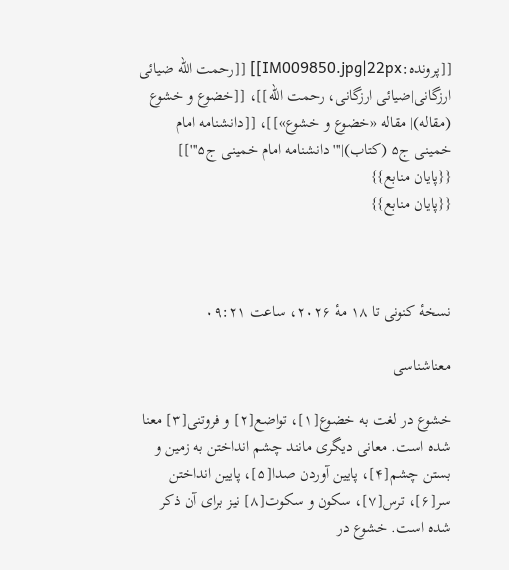[[پرونده:IM009850.jpg|22px]] [[رحمت الله ضیائی ارزگانی|ضیائی ارزگانی، رحمت الله]]، [[خضوع و خشوع (مقاله)| مقاله «خضوع و خشوع»]]، [[دانشنامه امام خمینی ج۵ (کتاب)|'''دانشنامه امام خمینی ج۵''']]
{{پایان منابع}}
{{پایان منابع}}



نسخهٔ کنونی تا ۱۸ مهٔ ۲۰۲۶، ساعت ۰۹:۲۱

معناشناسی

خشوع در لغت به خضوع[۱]، تواضع[۲] و فروتنی[۳] معنا شده است. معانی دیگری مانند چشم انداختن به زمین و بستن چشم[۴]، پایین آوردن صدا[۵]، پایین انداختن سر[۶]، ترس[۷]، سکون و سکوت[۸] نیز برای آن ذکر شده است. خشوع در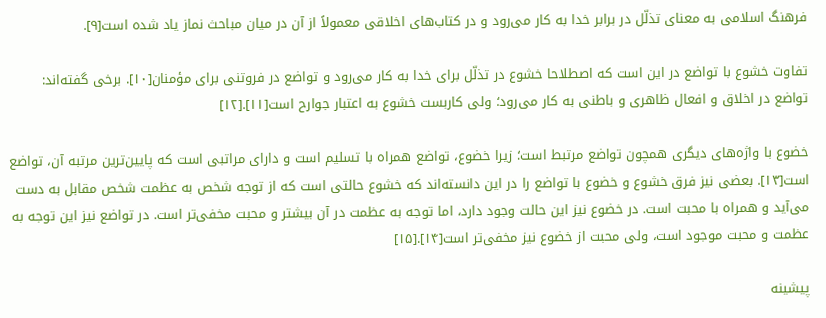فرهنگ اسلامی به معنای تذلّل در برابر خدا به کار می‌رود و در کتاب‌های اخلاقی معمولاً از آن در میان مباحث نماز یاد شده است[۹].

تفاوت خشوع با تواضع در این است که اصطلاحا خشوع در تذلّل برای خدا به کار می‌رود و تواضع در فروتنی برای مؤمنان[۱۰]. برخی گفته‌اند: تواضع در اخلاق و افعال ظاهری و باطنی به کار می‌رود؛ ولی کاربست خشوع به اعتبار جوارح است[۱۱].[۱۲]

خضوع با واژه‌های دیگری همچون تواضع مرتبط است؛ زیرا خضوع، تواضع همراه با تسلیم است و دارای مراتبی است که پایین‌ترین مرتبه آن، تواضع است[۱۳]. بعضی نیز فرق خشوع و خضوع با تواضع را در این دانسته‌اند که خشوع حالتی است که از توجه شخص به عظمت شخص مقابل به دست می‌آید و همراه با محبت است. در خضوع نیز این حالت وجود دارد، اما توجه به عظمت در آن بیشتر و محبت مخفی‌تر است. در تواضع نیز این توجه به عظمت و محبت موجود است، ولی محبت از خضوع نیز مخفی‌تر است[۱۴].[۱۵]

پیشینه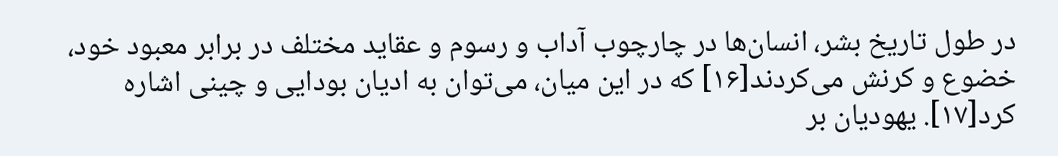در طول تاریخ بشر، انسان‌ها در چارچوب آداب و رسوم و عقاید مختلف در برابر معبود خود، خضوع و کرنش می‌کردند[۱۶] که در این میان، می‌توان به ادیان بودایی و چینی اشاره کرد[۱۷]. یهودیان بر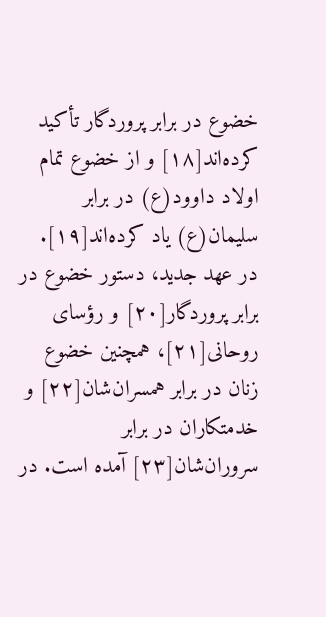خضوع در برابر پروردگار تأکید کرده‌اند[۱۸] و از خضوع تمام اولاد داوود(ع) در برابر سلیمان(ع) یاد کرده‌اند[۱۹]. در عهد جدید، دستور خضوع در برابر پروردگار[۲۰] و رؤسای روحانی[۲۱]، همچنین خضوع زنان در برابر همسران‌شان[۲۲] و خدمتکاران در برابر سروران‌شان[۲۳] آمده است. در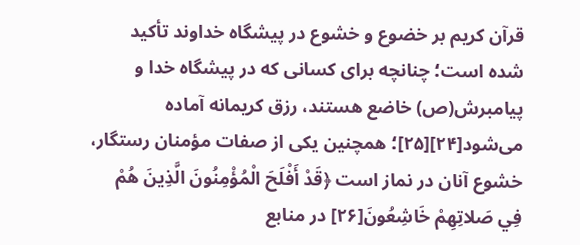قرآن کریم بر خضوع و خشوع در پیشگاه خداوند تأکید شده است؛ چنانچه برای کسانی که در پیشگاه خدا و پیامبرش(ص) خاضع هستند، رزق کریمانه آماده می‌شود[۲۴][۲۵]؛ همچنین یکی از صفات مؤمنان رستگار، خشوع آنان در نماز است ﴿قَدْ أَفْلَحَ الْمُؤْمِنُونَ الَّذِينَ هُمْ فِي صَلاتِهِمْ خَاشِعُونَ[۲۶] در منابع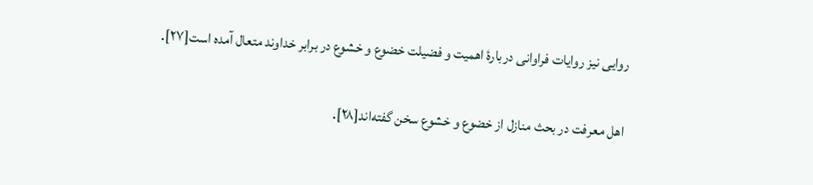روایی نیز روایات فراوانی دربارۀ اهمیت و فضیلت خضوع و خشوع در برابر خداوند متعال آمده است[۲۷].

اهل معرفت در بحث منازل از خضوع و خشوع سخن گفته‌اند[۲۸].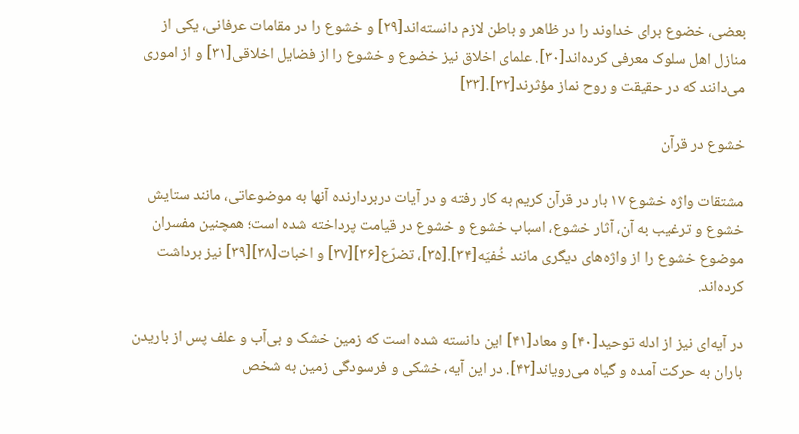بعضی، خضوع برای خداوند را در ظاهر و باطن لازم دانسته‌اند[۲۹] و خشوع را در مقامات عرفانی، یکی از منازل اهل سلوک معرفی کرده‌اند[۳۰]. علمای اخلاق نیز خضوع و خشوع را از فضایل اخلاقی[۳۱] و از اموری می‌دانند که در حقیقت و روح نماز مؤثرند[۳۲].[۳۳]

خشوع در قرآن

مشتقات واژه خشوع ۱۷ بار در قرآن کریم به کار رفته و در آیات دربردارنده آنها به موضوعاتی، مانند ستایش خشوع و ترغیب به آن، آثار خشوع، اسباب خشوع و خشوع در قیامت پرداخته شده است؛ همچنین مفسران موضوع خشوع را از واژه‌های دیگری مانند خُفیَه[۳۴].[۳۵]، تضرّع[۳۶][۳۷] و اخبات[۳۸][۳۹] نیز برداشت کرده‌اند.

در آیه‌ای نیز از ادله توحید[۴۰] و معاد[۴۱] این دانسته شده است که زمین خشک و بی‌آب و علف پس از باریدن باران به حرکت آمده و گیاه می‌رویاند[۴۲]. در این آیه، خشکی و فرسودگی زمین به شخص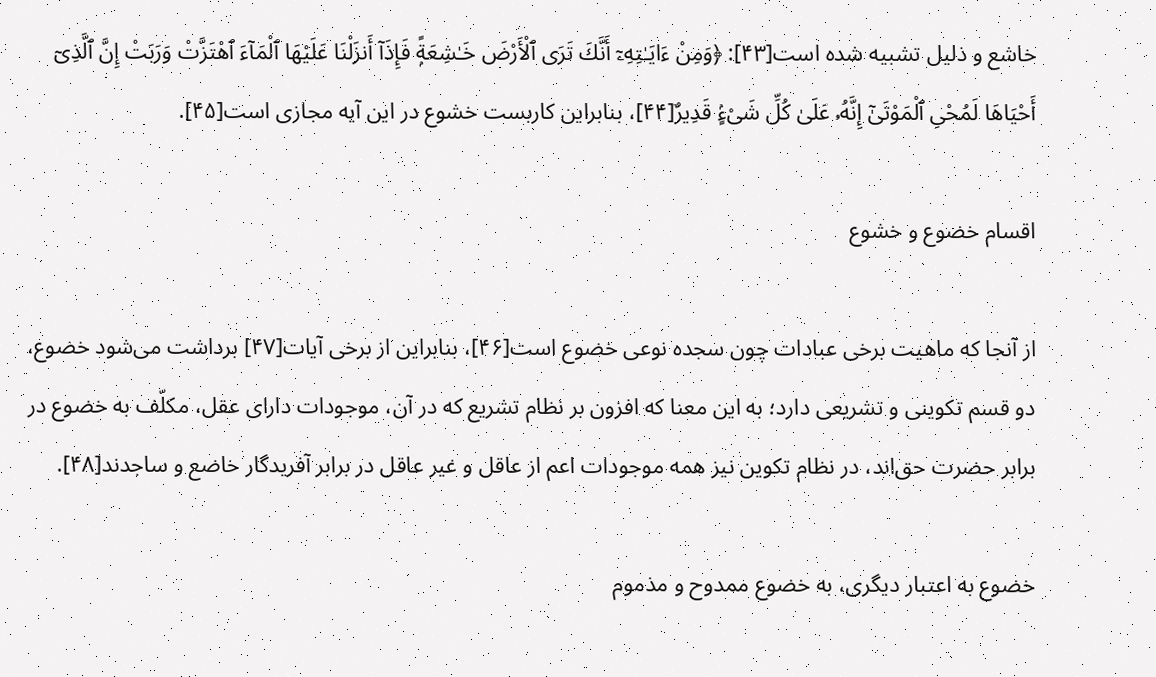خاشع و ذلیل تشبیه شده است[۴۳]: ﴿وَمِنْ ءَايَـٰتِهِۦٓ أَنَّكَ تَرَى ٱلْأَرْضَ خَـٰشِعَةًۭ فَإِذَآ أَنزَلْنَا عَلَيْهَا ٱلْمَآءَ ٱهْتَزَّتْ وَرَبَتْ إِنَّ ٱلَّذِىٓ أَحْيَاهَا لَمُحْىِ ٱلْمَوْتَىٰٓ إِنَّهُۥ عَلَىٰ كُلِّ شَىْءٍۢ قَدِيرٌ[۴۴]، بنابراین کاربست خشوع در این آیه مجازی است[۴۵].

اقسام خضوع و خشوع

از آنجا که ماهیت برخی عبادات چون سجده نوعی خضوع است[۴۶]، بنابراین از برخی آیات[۴۷] برداشت می‌شود خضوع، دو قسم تکوینی و تشریعی دارد؛ به این معنا که افزون بر نظام تشریع که در آن، موجودات دارای عقل، مکلّف به خضوع در برابر حضرت حق‌اند، در نظام تکوین نیز همه موجودات اعم از عاقل و غیر عاقل در برابر آفریدگار خاضع و ساجدند[۴۸].

خضوع به اعتبار دیگری، به خضوع ممدوح و مذموم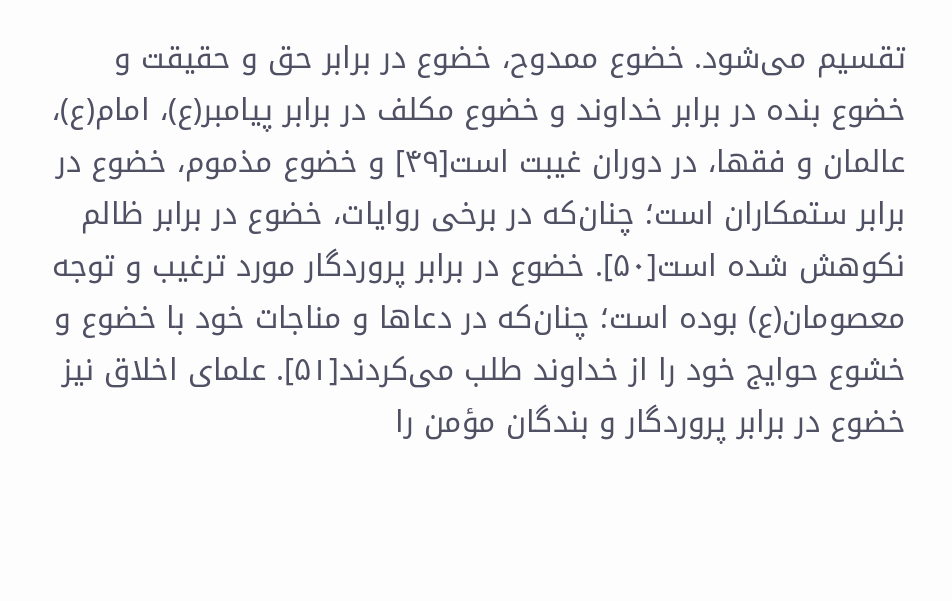تقسیم می‌شود. خضوع ممدوح، خضوع در برابر حق و حقیقت و خضوع بنده در برابر خداوند و خضوع مکلف در برابر پیامبر(ع)، امام(ع)، عالمان و فقها، در دوران غیبت است[۴۹] و خضوع مذموم، خضوع در برابر ستمکاران است؛ چنان‌که در برخی روایات، خضوع در برابر ظالم نکوهش شده است[۵۰]. خضوع در برابر پروردگار مورد ترغیب و توجه معصومان(ع) بوده است؛ چنان‌که در دعاها و مناجات خود با خضوع و خشوع حوایج خود را از خداوند طلب می‌کردند[۵۱]. علمای اخلاق نیز خضوع در برابر پروردگار و بندگان مؤمن را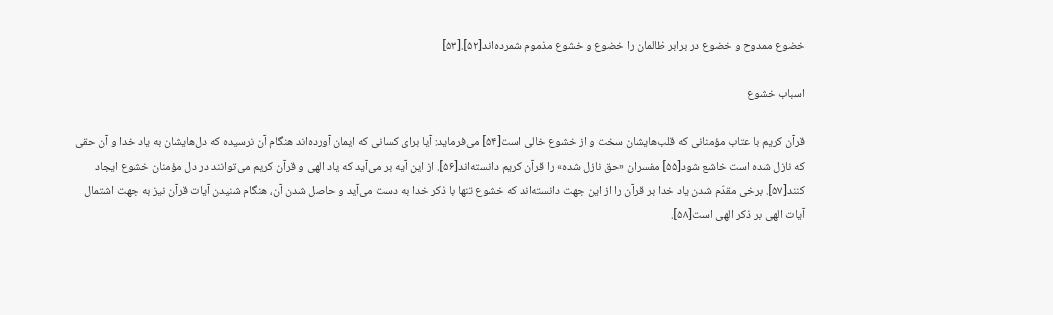خضوع ممدوح و خضوع در برابر ظالمان را خضوع و خشوع مذموم شمرده‌اند[۵۲].[۵۳]

اسباب خشوع

قرآن کریم با عتاب مؤمنانی که قلب‌هایشان سخت و از خشوع خالی است[۵۴] می‌فرماید: آیا برای کسانی که ایمان آورده‌اند هنگام آن نرسیده که دل‌هایشان به یاد خدا و آن حقی که نازل شده است خاشع شود[۵۵] مفسران «حق نازل شده» را قرآن کریم دانسته‌اند[۵۶]. از این آیه بر می‌آید که یاد الهی و قرآن کریم می‌توانند در دل مؤمنان خشوع ایجاد کنند[۵۷]. برخی مقدّم شدن یاد خدا بر قرآن را از این جهت دانسته‌اند که خشوع تنها با ذکر خدا به دست می‌آید و حاصل شدن آن، هنگام شنیدن آیات قرآن نیز به جهت اشتمال آیات الهی بر ذکر الهی است[۵۸].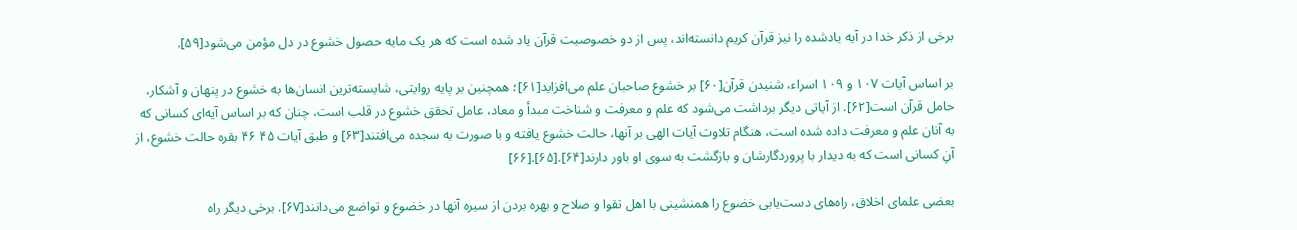برخی از ذکر خدا در آیه یادشده را نیز قرآن کریم دانسته‌اند، پس از دو خصوصیت قرآن یاد شده است که هر یک مایه حصول خشوع در دل مؤمن می‌شود[۵۹].

بر اساس آیات ۱۰۷ و ۱۰۹ اسراء، شنیدن قرآن[۶۰] بر خشوع صاحبان علم می‌افزاید[۶۱]؛ همچنین بر پایه روایتی، شایسته‌ترین انسان‌ها به خشوع در پنهان و آشکار، حامل قرآن است[۶۲]. از آیاتی دیگر برداشت می‌شود که علم و معرفت و شناخت مبدأ و معاد، عامل تحقق خشوع در قلب است، چنان که بر اساس آیه‌ای کسانی که به آنان علم و معرفت داده شده است، هنگام تلاوت آیات الهی بر آنها، حالت خشوع یافته و با صورت به سجده می‌افتند[۶۳] و طبق آیات ۴۵ ۴۶ بقره حالت خشوع، از آنِ کسانی است که به دیدار با پروردگارشان و بازگشت به سوی او باور دارند[۶۴].[۶۵].[۶۶]

بعضی علمای اخلاق، راه‌های دست‌یابی خضوع را همنشینی با اهل تقوا و صلاح و بهره بردن از سیره آنها در خضوع و تواضع می‌دانند[۶۷]. برخی دیگر راه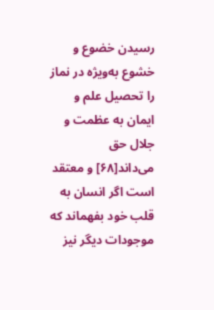رسیدن خضوع و خشوع به‌ویژه در نماز را تحصیل علم و ایمان به عظمت و جلال حق می‌داند[۶۸] و معتقد است اگر انسان به قلب خود بفهماند که موجودات دیگر نیز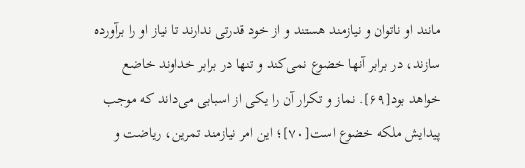مانند او ناتوان و نیازمند هستند و از خود قدرتی ندارند تا نیاز او را برآورده سازند، در برابر آنها خضوع نمی‌کند و تنها در برابر خداوند خاضع خواهد بود[۶۹]. نماز و تکرار آن را یکی از اسبابی می‌داند که موجب پیدایش ملکه خضوع است[۷۰]؛ این امر نیازمند تمرین، ریاضت و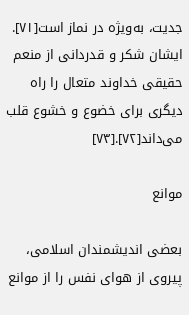جدیت، به‌ویژه در نماز است[۷۱]. ایشان شکر و قدردانی از منعم حقیقی خداوند متعال را راه دیگری برای خضوع و خشوع قلب می‌داند[۷۲].[۷۳]

موانع

بعضی اندیشمندان اسلامی، پیروی از هوای نفس را از موانع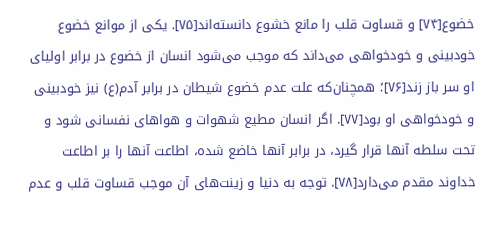خضوع[۷۴] و قساوت قلب را مانع خشوع دانسته‌اند[۷۵]. یکی از موانع خضوع خودبینی و خودخواهی می‌داند که موجب می‌شود انسان از خضوع در برابر اولیای او سر باز زند[۷۶]؛ همچنان‌که علت عدم خضوع شیطان در برابر آدم(ع) نیز خودبینی و خودخواهی او بود[۷۷]. اگر انسان مطیع شهوات و هواهای نفسانی شود و تحت سلطه آنها قرار گیرد، در برابر آنها خاضع شده، اطاعت آنها را بر اطاعت خداوند مقدم می‌دارد[۷۸]. توجه به دنیا و زینت‌های آن موجب قساوت قلب و عدم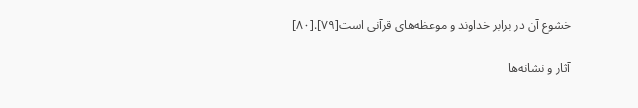خشوع آن در برابر خداوند و موعظه‌های قرآنی است[۷۹].[۸۰]

آثار و نشانه‌ها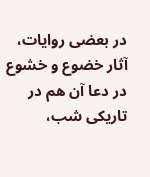در بعضی روایات، آثار خضوع و خشوع در دعا آن هم در تاریکی شب،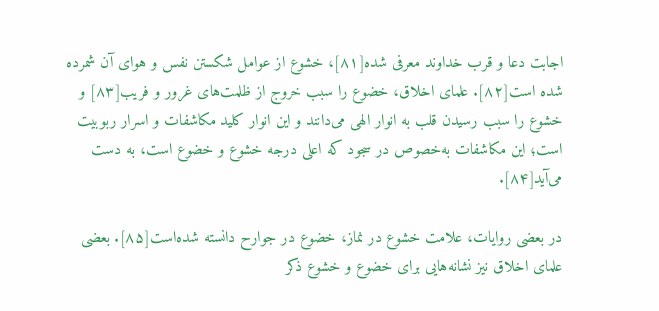اجابت دعا و قرب خداوند معرفی شده[۸۱]، خشوع از عوامل شکستن نفس و هوای آن شمرده شده است[۸۲]. علمای اخلاق، خضوع را سبب خروج از ظلمت‌های غرور و فریب[۸۳] و خشوع را سبب رسیدن قلب به انوار الهی می‌دانند و این انوار کلید مکاشفات و اسرار ربوبیت است؛ این مکاشفات به‌خصوص در سجود که اعلی درجه خشوع و خضوع است، به دست می‌آید[۸۴].

در بعضی روایات، علامت خشوع در نماز، خضوع در جوارح دانسته شده‌است[۸۵]. بعضی علمای اخلاق نیز نشانه‌هایی برای خضوع و خشوع ذکر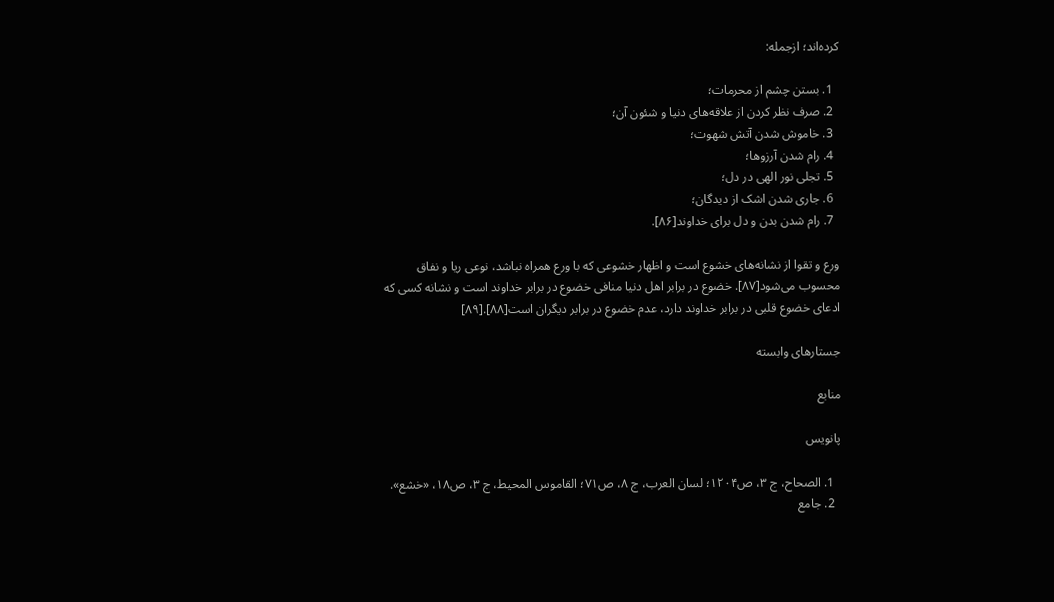کرده‌اند؛ ازجمله:

  1. بستن چشم از محرمات؛
  2. صرف نظر کردن از علاقه‌های دنیا و شئون آن؛
  3. خاموش‌ شدن آتش شهوت؛
  4. رام‌ شدن آرزوها؛
  5. تجلی نور الهی در دل؛
  6. جاری‌ شدن اشک از دیدگان؛
  7. رام‌ شدن بدن و دل برای خداوند[۸۶].

ورع و تقوا از نشانه‌های خشوع است و اظهار خشوعی که با ورع همراه نباشد، نوعی ریا و نفاق محسوب می‌شود[۸۷]. خضوع در برابر اهل دنیا منافی خضوع در برابر خداوند است و نشانه کسی که ادعای خضوع قلبی در برابر خداوند دارد، عدم خضوع در برابر دیگران است[۸۸].[۸۹]

جستارهای وابسته

منابع

پانویس

  1. الصحاح، ج ۳، ص۱۲۰۴؛ لسان العرب، ج ۸، ص۷۱؛ القاموس المحیط، ج ۳، ص۱۸، «خشع».
  2. جامع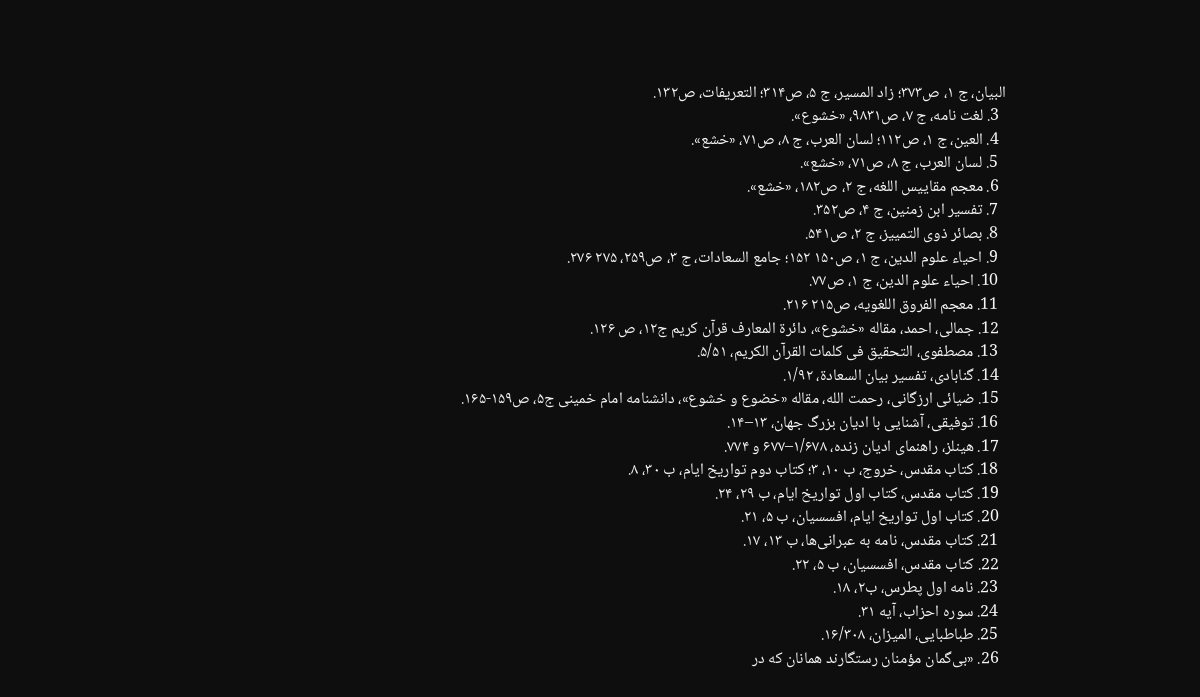البیان، ج ۱، ص۳۷۳؛ زاد المسیر، ج ۵، ص۳۱۴؛ التعریفات، ص۱۳۲.
  3. لغت نامه، ج ۷، ص۹۸۳۱، «خشوع».
  4. العین، ج ۱، ص۱۱۲؛ لسان العرب، ج ۸، ص۷۱، «خشع».
  5. لسان العرب، ج ۸، ص۷۱، «خشع».
  6. معجم مقاییس اللغه، ج ۲، ص۱۸۲، «خشع».
  7. تفسیر ابن زمنین، ج ۴، ص۳۵۲.
  8. بصائر ذوی التمییز، ج ۲، ص۵۴۱.
  9. احیاء علوم الدین، ج ۱، ص۱۵۰ ۱۵۲؛ جامع السعادات، ج ۳، ص۲۵۹، ۲۷۵ ۲۷۶.
  10. احیاء علوم الدین، ج ۱، ص۷۷.
  11. معجم الفروق اللغویه، ص۲۱۵ ۲۱۶.
  12. جمالی، احمد، مقاله «خشوع»، دائرة المعارف قرآن کریم ج۱۲، ص ۱۲۶.
  13. مصطفوی، التحقیق فی کلمات القرآن الکریم، ۵/۵۱.
  14. گنابادی، تفسیر بیان السعادة، ۱/۹۲.
  15. ضیائی ارزگانی، رحمت الله، مقاله «خضوع و خشوع»، دانشنامه امام خمینی ج۵، ص۱۵۹-۱۶۵.
  16. توفیقی، آشنایی با ادیان بزرگ جهان، ۱۳–۱۴.
  17. هینلز، راهنمای ادیان زنده، ۱/۶۷۸–۶۷۷ و ۷۷۴.
  18. کتاب مقدس، خروج، ب ۱۰، ۳؛ کتاب دوم تواریخ ایام، ب ۳۰، ۸.
  19. کتاب مقدس، کتاب اول تواریخ ایام، ب ۲۹، ۲۴.
  20. کتاب اول تواریخ ایام، افسسیان، ب ۵، ۲۱.
  21. کتاب مقدس، نامه به عبرانی‌ها، ب ۱۳، ۱۷.
  22. کتاب مقدس، افسسیان، ب ۵، ۲۲.
  23. نامه اول پطرس، ب۲، ۱۸.
  24. سوره احزاب، آیه ۳۱.
  25. طباطبایی، المیزان، ۱۶/۳۰۸.
  26. «بی‌گمان مؤمنان رستگارند همانان که در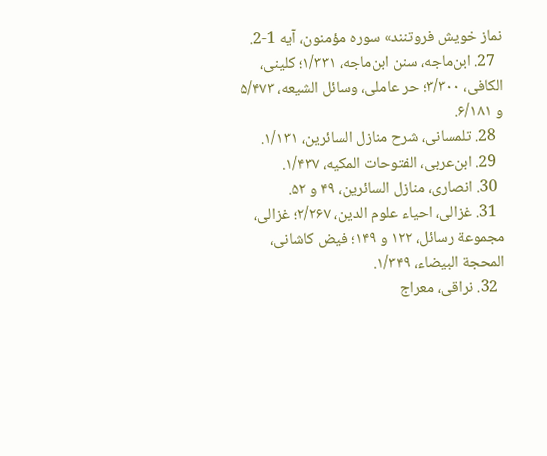نماز خویش فروتنند» سوره مؤمنون، آیه 1-2.
  27. ابن‌ماجه، سنن ابن‌ماجه، ۱/۳۳۱؛ کلینی، الکافی، ۳/۳۰۰؛ حر عاملی، وسائل الشیعه، ۵/۴۷۳ و ۶/۱۸۱.
  28. تلمسانی، شرح منازل السائرین، ۱/۱۳۱.
  29. ابن‌عربی، الفتوحات المکیه، ۱/۴۳۷.
  30. انصاری، منازل السائرین، ۴۹ و ۵۲.
  31. غزالی، احیاء علوم الدین، ۲/۲۶۷؛ غزالی، مجموعة رسائل، ۱۲۲ و ۱۴۹؛ فیض کاشانی، المحجة البیضاء، ۱/۳۴۹.
  32. نراقی، معراج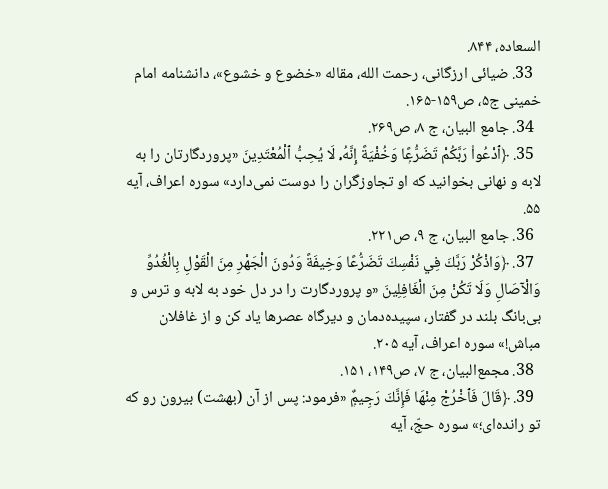السعاده، ۸۴۴.
  33. ضیائی ارزگانی، رحمت الله، مقاله «خضوع و خشوع»، دانشنامه امام خمینی ج۵، ص۱۵۹-۱۶۵.
  34. جامع البیان، ج ۸، ص۲۶۹.
  35. ﴿ٱدْعُوا۟ رَبَّكُمْ تَضَرُّعًۭا وَخُفْيَةً إِنَّهُۥ لَا يُحِبُّ ٱلْمُعْتَدِينَ «پروردگارتان را به لابه و نهانی بخوانید که او تجاوزگران را دوست نمی‌دارد» سوره اعراف، آیه ۵۵.
  36. جامع البیان، ج ۹، ص۲۲۱.
  37. ﴿وَاذْكُرْ رَبَّكَ فِي نَفْسِكَ تَضَرُّعًا وَخِيفَةً وَدُونَ الْجَهْرِ مِنَ الْقَوْلِ بِالْغُدُوِّ وَالْآصَالِ وَلَا تَكُنْ مِنَ الْغَافِلِينَ «و پروردگارت را در دل خود به لابه و ترس و بی‌بانگ بلند در گفتار، سپیده‌دمان و دیرگاه عصرها یاد کن و از غافلان مباش!» سوره اعراف، آیه ۲۰۵.
  38. مجمع‌البیان، ج ۷، ص۱۴۹، ۱۵۱.
  39. ﴿قَالَ فَٱخْرُجْ مِنْهَا فَإِنَّكَ رَجِيمٌۭ «فرمود: پس از آن (بهشت) بیرون رو که تو رانده‌ای؛» سوره حجّ، آیه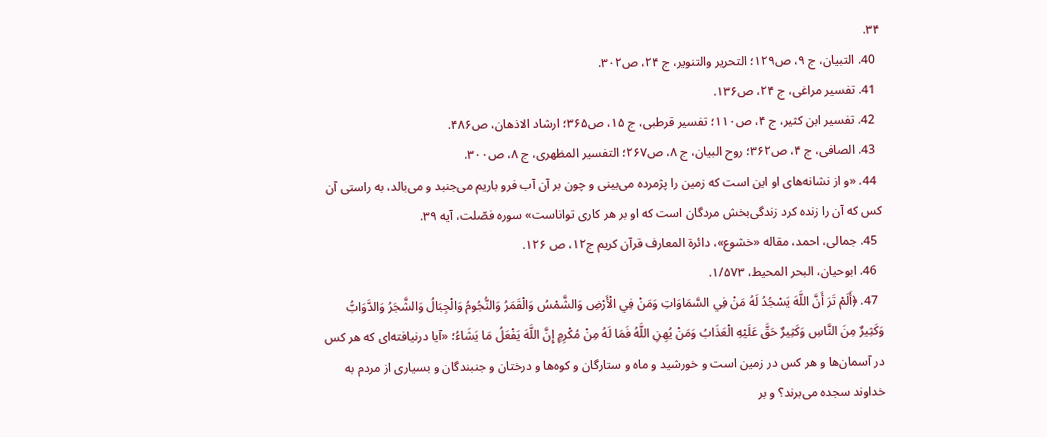۳۴.
  40. التبیان، ج ۹، ص۱۲۹؛ التحریر والتنویر، ج ۲۴، ص۳۰۲.
  41. تفسیر مراغی، ج ۲۴، ص۱۳۶.
  42. تفسیر ابن کثیر، ج ۴، ص۱۱۰؛ تفسیر قرطبی، ج ۱۵، ص۳۶۵؛ ارشاد الاذهان، ص۴۸۶.
  43. الصافی، ج ۴، ص۳۶۲؛ روح البیان، ج ۸، ص۲۶۷؛ التفسیر المظهری، ج ۸، ص۳۰۰.
  44. «و از نشانه‌های او این است که زمین را پژمرده می‌بینی و چون بر آن آب فرو باریم می‌جنبد و می‌بالد، به راستی آن کس که آن را زنده کرد زندگی‌بخش مردگان است که او بر هر کاری تواناست» سوره فصّلت، آیه ۳۹.
  45. جمالی، احمد، مقاله «خشوع»، دائرة المعارف قرآن کریم ج۱۲، ص ۱۲۶.
  46. ابوحیان، البحر المحیط، ۱/۵۷۳.
  47. ﴿أَلَمْ تَرَ أَنَّ اللَّهَ يَسْجُدُ لَهُ مَنْ فِي السَّمَاوَاتِ وَمَنْ فِي الْأَرْضِ وَالشَّمْسُ وَالْقَمَرُ وَالنُّجُومُ وَالْجِبَالُ وَالشَّجَرُ وَالدَّوَابُّ وَكَثِيرٌ مِنَ النَّاسِ وَكَثِيرٌ حَقَّ عَلَيْهِ الْعَذَابُ وَمَنْ يُهِنِ اللَّهُ فَمَا لَهُ مِنْ مُكْرِمٍ إِنَّ اللَّهَ يَفْعَلُ مَا يَشَاءُ؛ «آیا درنیافته‌ای که هر کس در آسمان‌ها و هر کس در زمین است و خورشید و ماه و ستارگان و کوه‌ها و درختان و جنبندگان و بسیاری از مردم به خداوند سجده می‌برند؟ و بر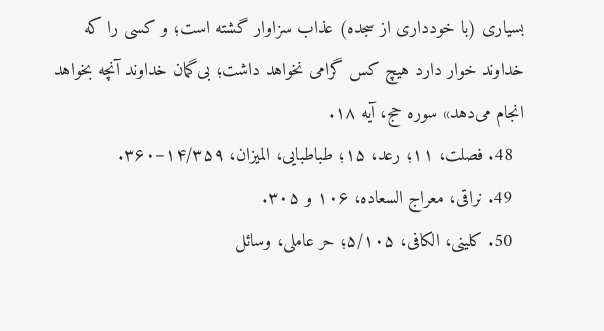بسیاری (با خودداری از سجده) عذاب سزاوار گشته است؛ و کسی را که خداوند خوار دارد هیچ کس گرامی نخواهد داشت؛ بی‌گمان خداوند آنچه بخواهد انجام می‌دهد» سوره حج، آیه ۱۸.
  48. فصلت، ۱۱؛ رعد، ۱۵؛ طباطبایی، المیزان، ۱۴/۳۵۹–۳۶۰.
  49. نراقی، معراج السعاده، ۱۰۶ و ۳۰۵.
  50. کلینی، الکافی، ۵/۱۰۵؛ حر عاملی، وسائل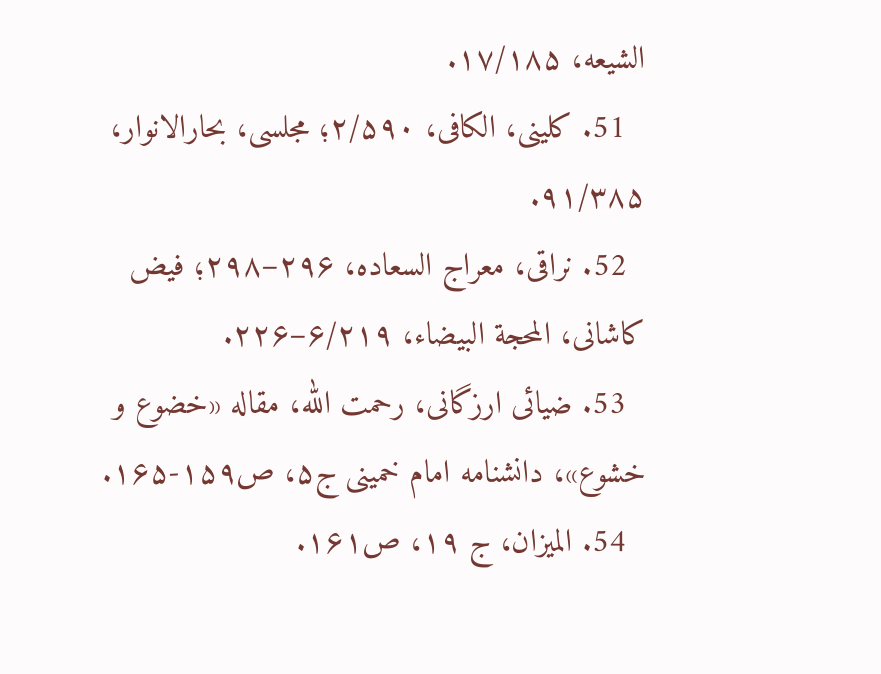الشیعه، ۱۷/۱۸۵.
  51. کلینی، الکافی، ۲/۵۹۰؛ مجلسی، بحارالانوار، ۹۱/۳۸۵.
  52. نراقی، معراج السعاده، ۲۹۶–۲۹۸؛ فیض کاشانی، المحجة البیضاء، ۶/۲۱۹–۲۲۶.
  53. ضیائی ارزگانی، رحمت الله، مقاله «خضوع و خشوع»، دانشنامه امام خمینی ج۵، ص۱۵۹-۱۶۵.
  54. المیزان، ج ۱۹، ص۱۶۱.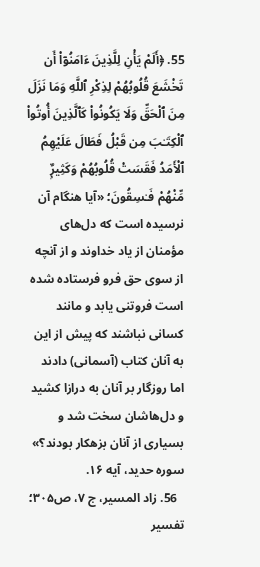55. ﴿أَلَمْ يَأْنِ لِلَّذِينَ ءَامَنُوٓا۟ أَن تَخْشَعَ قُلُوبُهُمْ لِذِكْرِ ٱللَّهِ وَمَا نَزَلَ مِنَ ٱلْحَقِّ وَلَا يَكُونُوا۟ كَٱلَّذِينَ أُوتُوا۟ ٱلْكِتَـٰبَ مِن قَبْلُ فَطَالَ عَلَيْهِمُ ٱلْأَمَدُ فَقَسَتْ قُلُوبُهُمْ وَكَثِيرٌۭ مِّنْهُمْ فَـٰسِقُونَ؛ «آیا هنگام آن نرسیده است که دل‌های مؤمنان از یاد خداوند و از آنچه از سوی حق فرو فرستاده شده است فروتنی یابد و مانند کسانی نباشند که پیش از این به آنان کتاب (آسمانی) دادند اما روزگار بر آنان به درازا کشید و دل‌هاشان سخت شد و بسیاری از آنان بزهکار بودند؟» سوره حدید، آیه ۱۶.
  56. زاد المسیر، ج ۷، ص۳۰۵؛ تفسیر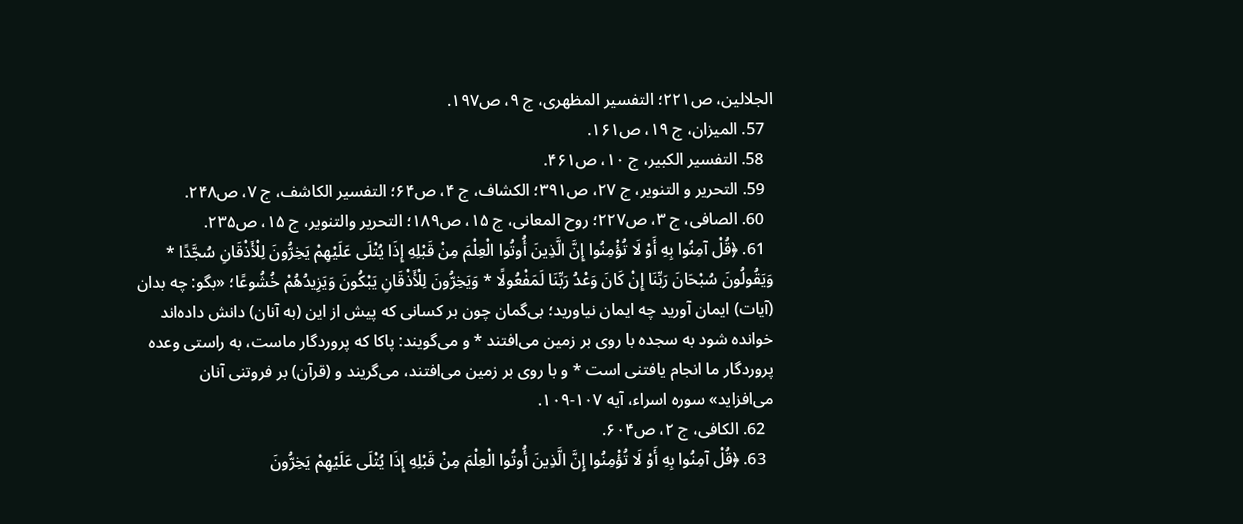الجلالین، ص۲۲۱؛ التفسیر المظهری، ج ۹، ص۱۹۷.
  57. المیزان، ج ۱۹، ص۱۶۱.
  58. التفسیر الکبیر، ج ۱۰، ص۴۶۱.
  59. التحریر و التنویر، ج ۲۷، ص۳۹۱؛ الکشاف، ج ۴، ص۶۴؛ التفسیر الکاشف، ج ۷، ص۲۴۸.
  60. الصافی، ج ۳، ص۲۲۷؛ روح المعانی، ج ۱۵، ص۱۸۹؛ التحریر والتنویر، ج ۱۵، ص۲۳۵.
  61. ﴿قُلْ آمِنُوا بِهِ أَوْ لَا تُؤْمِنُوا إِنَّ الَّذِينَ أُوتُوا الْعِلْمَ مِنْ قَبْلِهِ إِذَا يُتْلَى عَلَيْهِمْ يَخِرُّونَ لِلْأَذْقَانِ سُجَّدًا * وَيَقُولُونَ سُبْحَانَ رَبِّنَا إِنْ كَانَ وَعْدُ رَبِّنَا لَمَفْعُولًا * وَيَخِرُّونَ لِلْأَذْقَانِ يَبْكُونَ وَيَزِيدُهُمْ خُشُوعًا؛ «بگو: چه بدان (آیات) ایمان آورید چه ایمان نیاورید؛ بی‌گمان چون بر کسانی که پیش از این (به آنان) دانش داده‌اند خوانده شود به سجده با روی بر زمین می‌افتند * و می‌گویند: پاکا که پروردگار ماست، به راستی وعده پروردگار ما انجام یافتنی است * و با روی بر زمین می‌افتند، می‌گریند و (قرآن) بر فروتنی آنان می‌افزاید» سوره اسراء، آیه ۱۰۷-۱۰۹.
  62. الکافی، ج ۲، ص۶۰۴.
  63. ﴿قُلْ آمِنُوا بِهِ أَوْ لَا تُؤْمِنُوا إِنَّ الَّذِينَ أُوتُوا الْعِلْمَ مِنْ قَبْلِهِ إِذَا يُتْلَى عَلَيْهِمْ يَخِرُّونَ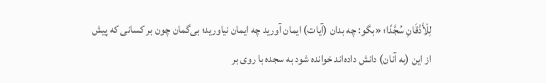لِلْأَذْقَانِ سُجَّدًا؛ «بگو: چه بدان (آیات) ایمان آورید چه ایمان نیاورید؛ بی‌گمان چون بر کسانی که پیش از این (به آنان) دانش داده‌اند خوانده شود به سجده با روی بر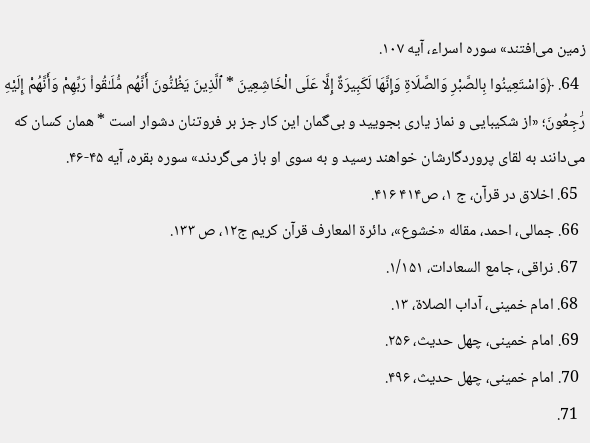زمین می‌افتند» سوره اسراء، آیه ۱۰۷.
  64. ﴿وَاسْتَعِينُوا بِالصَّبْرِ وَالصَّلَاةِ وَإِنَّهَا لَكَبِيرَةٌ إِلَّا عَلَى الْخَاشِعِينَ * ٱلَّذِينَ يَظُنُّونَ أَنَّهُم مُّلَـٰقُوا۟ رَبِّهِمْ وَأَنَّهُمْ إِلَيْهِ رَٰجِعُونَ؛ «از شکیبایی و نماز یاری بجویید و بی‌گمان این کار جز بر فروتنان دشوار است * همان کسان که می‌دانند به لقای پروردگارشان خواهند رسید و به سوی او باز می‌گردند» سوره بقره، آیه ۴۵-۴۶.
  65. اخلاق در قرآن، ج ۱، ص۴۱۴ ۴۱۶.
  66. جمالی، احمد، مقاله «خشوع»، دائرة المعارف قرآن کریم ج۱۲، ص ۱۳۳.
  67. نراقی، جامع السعادات، ۱/۱۵۱.
  68. امام خمینی، آداب الصلاة، ۱۳.
  69. امام خمینی، چهل حدیث، ۲۵۶.
  70. امام خمینی، چهل حدیث، ۴۹۶.
  71.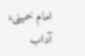امام خمینی، آداب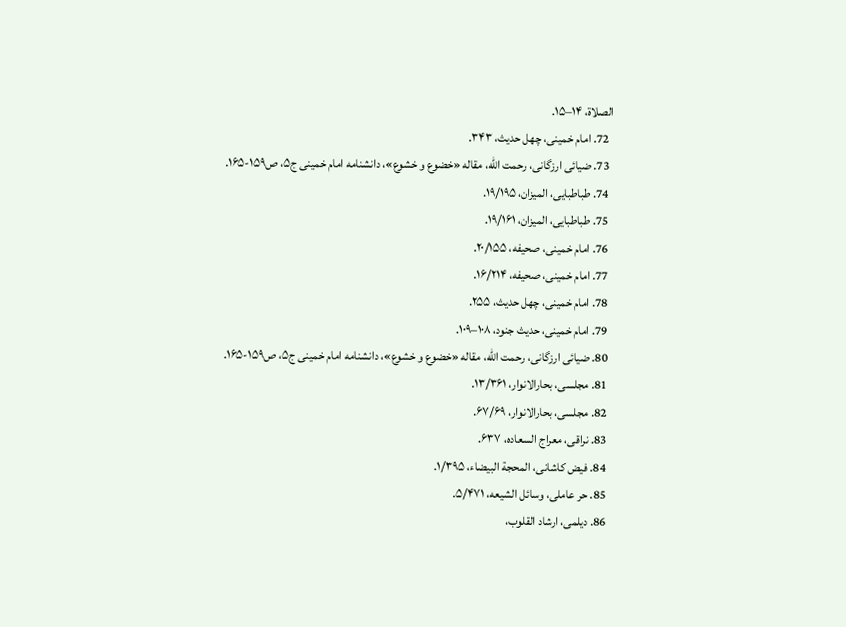الصلاة، ۱۴–۱۵.
  72. امام خمینی، چهل حدیث، ۳۴۳.
  73. ضیائی ارزگانی، رحمت الله، مقاله «خضوع و خشوع»، دانشنامه امام خمینی ج۵، ص۱۵۹-۱۶۵.
  74. طباطبایی، المیزان، ۱۹/۱۹۵.
  75. طباطبایی، المیزان، ۱۹/۱۶۱.
  76. امام خمینی، صحیفه، ۲۰/۱۵۵.
  77. امام خمینی، صحیفه، ۱۶/۲۱۴.
  78. امام خمینی، چهل حدیث، ۲۵۵.
  79. امام خمینی، حدیث جنود، ۱۰۸–۱۰۹.
  80. ضیائی ارزگانی، رحمت الله، مقاله «خضوع و خشوع»، دانشنامه امام خمینی ج۵، ص۱۵۹-۱۶۵.
  81. مجلسی، بحارالانوار، ۱۳/۳۶۱.
  82. مجلسی، بحارالانوار، ۶۷/۶۹.
  83. نراقی، معراج السعاده، ۶۳۷.
  84. فیض کاشانی، المحجة البیضاء، ۱/۳۹۵.
  85. حر عاملی، وسائل الشیعه، ۵/۴۷۱.
  86. دیلمی، ارشاد القلوب،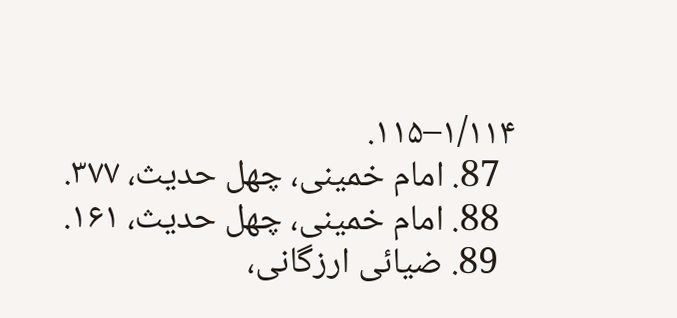۱/۱۱۴–۱۱۵.
  87. امام خمینی، چهل حدیث، ۳۷۷.
  88. امام خمینی، چهل حدیث، ۱۶۱.
  89. ضیائی ارزگانی،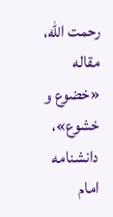رحمت الله، مقاله «خضوع و خشوع»، دانشنامه امام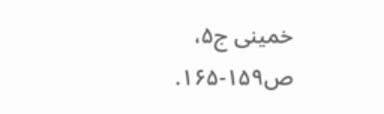خمینی ج۵، ص۱۵۹-۱۶۵.